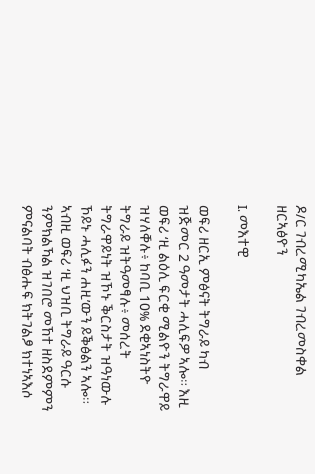ዶ/ር ገብረሚካኤል ገብረመስቀል ዘርኣፅዮን

I. መእተዊ

ወፍሪ ዘርኢ ምፅናት ትግራይ ካብ ዝጅመር 2 ዓመታት ሓሊፍዎ ኣሎ። እዚ ወፍሪ ‘ዚ ልዕሊ ፍርቂ ሚልዮን ትግራዋይ ዝሃለቐሉ፥ ከባቢ 10% ደቂኣነስትዮ ትግራይ ዝትዓመፃሉ፥ መሰረት ትግራዋይነት ዝኾኑ ቕርስታት ዝዓነውሉ ኾይኑ ሓሊፉን ሐዚ’ውን ይቕፅልን ኣሎ። ኣብዚ ወፍሪ ‘ዚ ህዝቢ ትግራይ ዓርሱ ንምክልኻል ዝገበሮ መኸተ ዘስደምምን ምናልባት ብፅሑፍ ክትገልፆ ክተነኣእሶ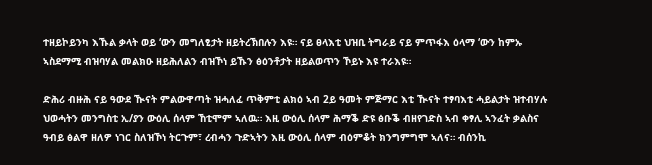ተዘይኮይንካ እኹል ቃላት ወይ ‘ውን መግለፂታት ዘይትረኽበሉን እዩ። ናይ ፀላእቲ ህዝቢ ትግራይ ናይ ምጥፋእ ዕላማ ‘ውን ከምኡ ኣስደማሚ ብዝባሃል መልክዑ ዘይሕለልን ብዝኾነ ይኹን ፅዕንቶታት ዘይልወጥን ኾይኑ እዩ ተራእዩ።

ድሕሪ ብዙሕ ናይ ዓውደ ዂናት ምልውዋጣት ዝሓለፈ ጥቅምቲ ልክዕ ኣብ 2ይ ዓመት ምጅማር እቲ ዂናት ተፃባእቲ ሓይልታት ዝተብሃሉ ህወሓትን መንግስቲ ኢ/ያን ውዕሊ ሰላም ኸቲሞም ኣለዉ። እዚ ውዕሊ ሰላም ሕማቕ ድዩ ፅቡቕ ብዘየገድስ ኣብ ቀፃሊ ኣንፈት ቃልስና ዓብይ ፅልዋ ዘለዎ ነገር ስለዝኾነ ትርጉም፣ ረብሓን ጉድኣትን እዚ ውዕሊ ሰላም ብዕምቆት ክንግምግሞ ኣለና። ብሰንኪ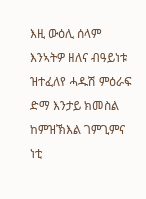እዚ ውዕሊ ሰላም እንኣትዎ ዘለና ብዓይነቱ ዝተፈለየ ሓዱሽ ምዕራፍ ድማ እንታይ ክመስል ከምዝኽእል ገምጊምና ነቲ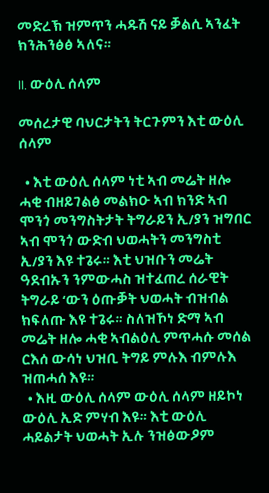መድረኽ ዝምጥን ሓዱሽ ናይ ቓልሲ ኣንፈት ክንሕንፅፅ ኣለና።

II. ውዕሊ ሰላም

መሰረታዊ ባህርታትን ትርጉምን እቲ ውዕሊ ሰላም

  • እቲ ውዕሊ ሰላም ነቲ ኣብ መሬት ዘሎ ሓቂ ብዘይገልፅ መልክዑ ኣብ ክንድ ኣብ ሞንጎ መንግስትታት ትግራይን ኢ/ያን ዝግበር ኣብ ሞንጎ ውድብ ህወሓትን መንግስቲ ኢ/ያን እዩ ተጌሩ። እቲ ህዝቡን መሬት ዓደብኡን ንምውሓስ ዝተፈጠረ ሰራዊት ትግራይ ‘ውን ዕጡቓት ህወሓት ብዝብል ክፍለጡ እዩ ተጌሩ። ስለዝኾነ ድማ ኣብ መሬት ዘሎ ሓቂ ኣብልዕሊ ምጥሓሱ መሰል ርእሰ ውሳነ ህዝቢ ትግይ ምሉእ ብምሉእ ዝጠሓሰ እዩ።
  • እዚ ውዕሊ ሰላም ውዕሊ ሰላም ዘይኮነ ውዕሊ ኢድ ምሃብ እዩ። እቲ ውዕሊ ሓይልታት ህወሓት ኢሉ ንዝፅውዖም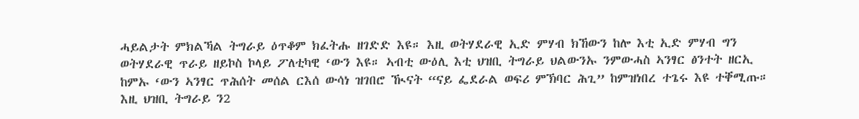ሓይልታት ምክልኻል ትግራይ ዕጥቆም ክፈትሑ ዘገድድ እዩ። እዚ ወትሃደራዊ ኢድ ምሃብ ክኸውን ከሎ እቲ ኢድ ምሃብ ግን ወትሃደራዊ ጥራይ ዘይኮስ ኮላይ ፖለቲካዊ ‘ውን እዩ። ኣብቲ ውዕሊ እቲ ህዝቢ ትግራይ ህልውንኡ ንምውሓስ ኣንፃር ፅንተት ዘርኢ ከምኡ ‘ውን ኣንፃር ጥሕሰት መሰል ርእሰ ውሳነ ዝገበሮ ዂናት “ናይ ፌደራል ወፍሪ ምኽባር ሕጊ” ከምዝነበረ ተጌሩ እዩ ተቐሚጡ። እዚ ህዝቢ ትግራይ ን2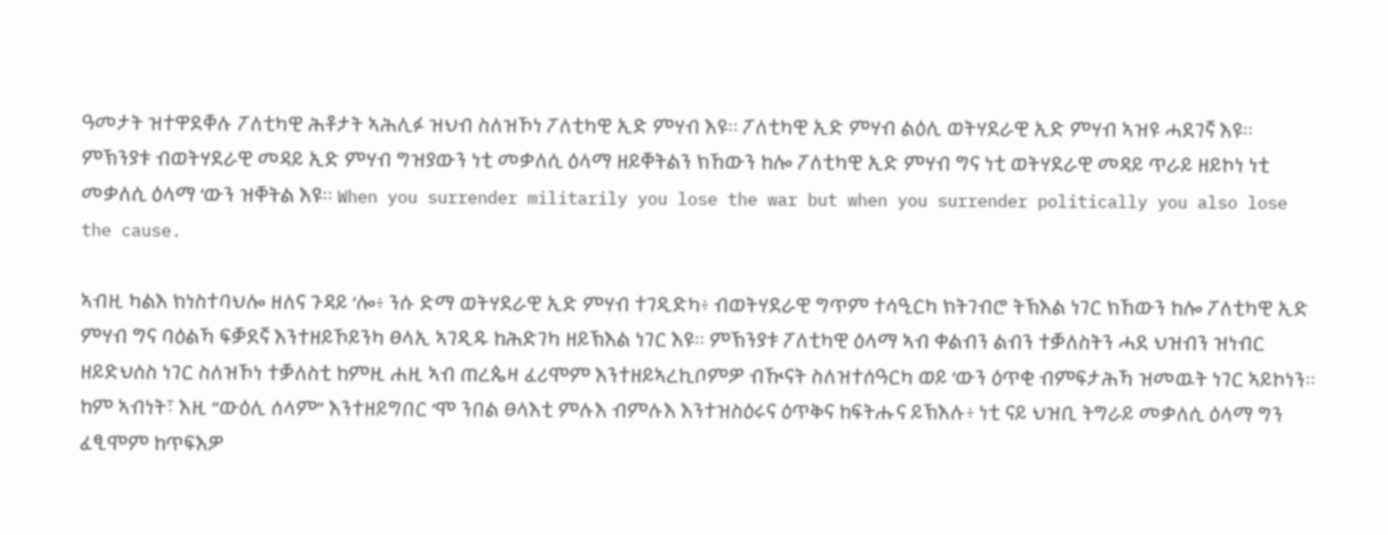ዓመታት ዝተዋደቐሉ ፖለቲካዊ ሕቶታት ኣሕሊፉ ዝህብ ስለዝኾነ ፖለቲካዊ ኢድ ምሃብ እዩ። ፖለቲካዊ ኢድ ምሃብ ልዕሊ ወትሃደራዊ ኢድ ምሃብ ኣዝዩ ሓደገኛ እዩ። ምኽንያቱ ብወትሃደራዊ መዳይ ኢድ ምሃብ ግዝያውን ነቲ መቃለሲ ዕላማ ዘይቐትልን ክኸውን ከሎ ፖለቲካዊ ኢድ ምሃብ ግና ነቲ ወትሃደራዊ መዳይ ጥራይ ዘይኮነ ነቲ መቃለሲ ዕላማ ‘ውን ዝቐትል እዩ። When you surrender militarily you lose the war but when you surrender politically you also lose the cause.

ኣብዚ ካልእ ክነስተባህሎ ዘለና ጉዳይ ‘ሎ፥ ንሱ ድማ ወትሃደራዊ ኢድ ምሃብ ተገዲድካ፥ ብወትሃደራዊ ግጥም ተሳዒርካ ክትገብሮ ትኽእል ነገር ክኸውን ከሎ ፖለቲካዊ ኢድ ምሃብ ግና ባዕልኻ ፍቓደኛ እንተዘይኾይንካ ፀላኢ ኣገዲዱ ከሕድገካ ዘይኽእል ነገር እዩ። ምኽንያቱ ፖለቲካዊ ዕላማ ኣብ ቀልብን ልብን ተቓለስትን ሓደ ህዝብን ዝነብር ዘይድህሰስ ነገር ስለዝኾነ ተቓለስቲ ከምዚ ሐዚ ኣብ ጠረጴዛ ፈሪሞም እንተዘይኣረኪቦምዎ ብዂናት ስለዝተሰዓርካ ወይ ‘ውን ዕጥቂ ብምፍታሕኻ ዝመዉት ነገር ኣይኮነን። ከም ኣብነት፣ እዚ “ውዕሊ ሰላም” እንተዘይግበር ‘ሞ ንበል ፀላእቲ ምሉእ ብምሉእ እንተዝስዕሩና ዕጥቅና ከፍትሑና ይኽእሉ፥ ነቲ ናይ ህዝቢ ትግራይ መቃለሲ ዕላማ ግን ፈፂሞም ከጥፍእዎ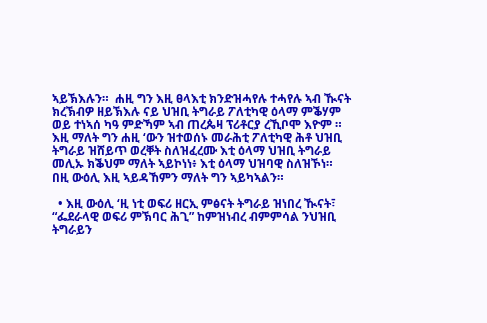ኣይኽእሉን።  ሐዚ ግን እዚ ፀላእቲ ክንድዝሓየሉ ተሓየሉ ኣብ ዂናት ክረኽብዎ ዘይኽእሉ ናይ ህዝቢ ትግራይ ፖለቲካዊ ዕላማ ምቕሃም ወይ ተነኣሰ ካዓ ምድኻም ኣብ ጠረጴዛ ፕሪቶርያ ረኺቦሞ እዮም ። እዚ ማለት ግን ሐዚ ‘ውን ዝተወሰኑ መራሕቲ ፖለቲካዊ ሕቶ ህዝቢ ትግራይ ዝሸይጥ ወረቐት ስለዝፈረሙ እቲ ዕላማ ህዝቢ ትግራይ መሊኡ ክቕህም ማለት ኣይኮነነ፥ እቲ ዕላማ ህዝባዊ ስለዝኾነ። በዚ ውዕሊ እዚ ኣይዳኸምን ማለት ግን ኣይካኣልን።

  • እዚ ውዕሊ ‘ዚ ነቲ ወፍሪ ዘርኢ ምፅናት ትግራይ ዝነበረ ዂናት፣ “ፌደራላዊ ወፍሪ ምኽባር ሕጊ” ከምዝነብረ ብምምሳል ንህዝቢ ትግራይን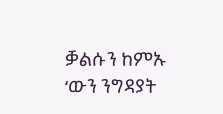ቓልሱን ከምኡ ‘ውን ንግዳያት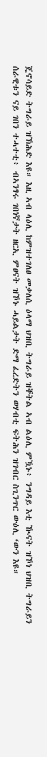ጄኖሳይድ ትግራይ ዝኽሕድ እዩ። እዚ ኣብ ላዕሊ ከምዝተገለፀ መቃለሲ ዕላማ ህዝቢ ትግራይ ዝቐትል ኣብ ልዕሊ ምዃኑ፥ ንግዳይ እቲ ዂናት ዝኾነ ህዝቢ ትግራይን ሰራዊቱን ናይ ገበን ተሓተቲ፥ ብኣንፃሩ ገበነኛታት ዘርኢ ምፀናት ዝኾኑ ሓይልታት ድማ ፈረድትን ወሃብቲ ፍትሕን ዝገብር ስጊንጥር ውዕሊ ‘ውን እዩ።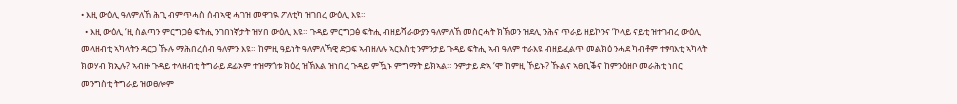• እዚ ውዕሊ ዓለምለኸ ሕጊ ብምጥሓስ ሰብኣዊ ሓገዝ መዋገዪ ፖለቲካ ዝገበረ ውዕሊ እዩ።
  • እዚ ውዕሊ ‘ዚ ስልጣን ምርግጋፅ ፍትሒ ንገበነኛታት ዝሃበ ውዕሊ እዩ። ጉዳይ ምርግጋፅ ፍትሒ ብዘይሻራውያን ዓለምለኸ መስርሓት ክኽወን ዝደሊ ንሕና ጥራይ ዘይኮንና ‘ኮላይ ናይቲ ዝተገብረ ውዕሊ መላዘብቲ ኣካላትን ዳርጋ ኹሉ ማሕበረሰብ ዓለምን እዩ። ከምዚ ዓይነት ዓለምለኻዊ ድጋፍ ኣብዘለሉ ኣርእስቲ ንምንታይ ጉዳይ ፍትሒ ኣብ ዓለም ተራእዩ ብዘይፈልጥ መልክዕ ንሓደ ካብቶም ተፃባእቲ ኣካላት ክወሃብ ክኢሉ? ኣብዙ ጉዳይ ተላዘብቲ ትግራይ ደፊኦም ተዝማጎቱ ክዕረ ዝኽእል ዝነበረ ጉዳይ ምዃኑ ምግማት ይክኣል። ንምታይ ድኣ ‘ሞ ከምዚ ኾይኑ? ኹልና ኣፀቢቕና ከምንዕዘቦ መራሕቲ ነበር መንግስቲ ትግራይ ዝወፀሎም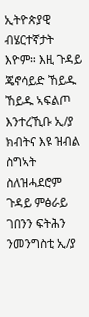ኢትዮጵያዊ ብሄርተኛታት እዮም። እዚ ጉዳይ ጄኖሳይድ ኸይዱ ኸይዱ ኣፍልጦ እንተረኺቡ ኢ/ያ ክብትና እዩ ዝብል ስግኣት ስለዝሓደሮም ጉዳይ ምፅራይ ገበንን ፍትሕን ንመንግስቲ ኢ/ያ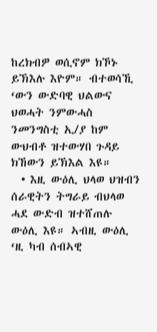ከረክብዎ ወሲኖም ክኾኑ ይኽእሉ እዮም። ብተወሳኺ ‘ውን ውድባዊ ህልውና ህወሓት ንምውሓስ ንመንግስቲ ኢ/ያ ከም ውህብቶ ዝተውሃበ ጉዳይ ክኸውን ይኽእል እዩ።
  • እዚ ውዕሊ ህላወ ህዝብን ሰራዊትን ትግራይ ብህላወ ሓደ ውድብ ዝተሸጠሉ ውዕሊ እዩ። ኣብዚ ውዕሊ ‘ዚ ካብ ሰብኣዊ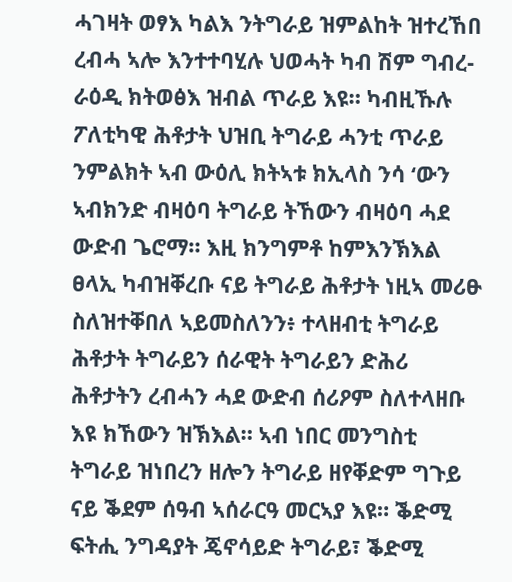ሓገዛት ወፃእ ካልእ ንትግራይ ዝምልከት ዝተረኸበ ረብሓ ኣሎ እንተተባሂሉ ህወሓት ካብ ሽም ግብረ-ራዕዲ ክትወፅእ ዝብል ጥራይ እዩ። ካብዚኹሉ ፖለቲካዊ ሕቶታት ህዝቢ ትግራይ ሓንቲ ጥራይ ንምልክት ኣብ ውዕሊ ክትኣቱ ክኢላስ ንሳ ‘ውን ኣብክንድ ብዛዕባ ትግራይ ትኸውን ብዛዕባ ሓደ ውድብ ጌሮማ። እዚ ክንግምቶ ከምእንኽእል ፀላኢ ካብዝቐረቡ ናይ ትግራይ ሕቶታት ነዚኣ መሪፁ ስለዝተቐበለ ኣይመስለንን፥ ተላዘብቲ ትግራይ ሕቶታት ትግራይን ሰራዊት ትግራይን ድሕሪ ሕቶታትን ረብሓን ሓደ ውድብ ሰሪዖም ስለተላዘቡ እዩ ክኸውን ዝኽእል። ኣብ ነበር መንግስቲ ትግራይ ዝነበረን ዘሎን ትግራይ ዘየቐድም ግጉይ ናይ ቕደም ሰዓብ ኣሰራርዓ መርኣያ እዩ። ቕድሚ ፍትሒ ንግዳያት ጄኖሳይድ ትግራይ፣ ቕድሚ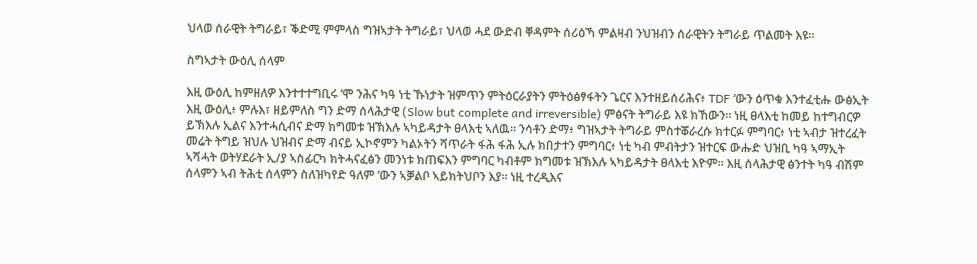ህላወ ሰራዊት ትግራይ፣ ቕድሚ ምምላስ ግዝኣታት ትግራይ፣ ህላወ ሓደ ውድብ ቐዳምት ሰሪዕኻ ምልዛብ ንህዝብን ሰራዊትን ትግራይ ጥልመት እዩ።

ስግኣታት ውዕሊ ሰላም

እዚ ውዕሊ ከምዘለዎ እንተተተግቢሩ ‘ሞ ንሕና ካዓ ነቲ ኹነታት ዝምጥን ምትዕርራያትን ምትዕፅፃፋትን ጌርና እንተዘይሰሪሕና፥ TDF ‘ውን ዕጥቁ እንተፈቲሑ ውፅኢት እዚ ውዕሊ፥ ምሉእ፣ ዘይምለስ ግን ድማ ሰላሕታዊ (Slow but complete and irreversible) ምፅናት ትግራይ እዩ ክኸውን። ነዚ ፀላእቲ ከመይ ከተግብርዎ ይኽእሉ ኢልና እንተሓሲብና ድማ ክግመቱ ዝኽእሉ ኣካይዳታት ፀላእቲ ኣለዉ። ንሳቶን ድማ፥ ግዝኣታት ትግራይ ምስተቖራረሱ ክተርፉ ምግባር፥ ነቲ ኣብታ ዝተረፈት መሬት ትግይ ዝህሉ ህዝብና ድማ ብናይ ኢኮኖምን ካልኦትን ሻጥራት ፋሕ ፋሕ ኢሉ ክበታተን ምግባር፥ ነቲ ካብ ምብትታን ዝተርፍ ውሑድ ህዝቢ ካዓ ኣማኢት ኣሻሓት ወትሃደራት ኢ/ያ ኣስፊርካ ክትሓናፈፅን መንነቱ ክጠፍእን ምግባር ካብቶም ክግመቱ ዝኽእሉ ኣካይዳታት ፀላእቲ እዮም። እዚ ሰላሕታዊ ፅንተት ካዓ ብሽም ሰላምን ኣብ ትሕቲ ሰላምን ስለዝካየድ ዓለም ‘ውን ኣቓልቦ ኣይክትህቦን እያ። ነዚ ተረዲእና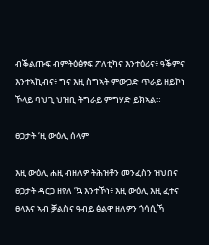ብቕልጡፍ ብምትዕፅፃፍ ፖለቲካና እንተዕሪና፥ ዓቕምና እንተኣኪብና፥ ግና እዚ ስግኣት ምውጋድ ጥራይ ዘይኮነ ኾላይ ባህጊ ህዝቢ ትግራይ ምግሃድ ይክኣል።

ፀጋታት ‘ዚ ውዕሊ ሰላም

እዚ ውዕሊ ሐዚ ብዘለዎ ትሕዝቶን መንፈስን ዝህበና ፀጋታት ዳርጋ ዘየለ ‘ኳ እንተኾነ፥ እዚ ውዕሊ እዚ ፈተና ፀላእና ኣብ ቓልስና ዓብይ ፅልዋ ዘለዎን ጎሳሲኻ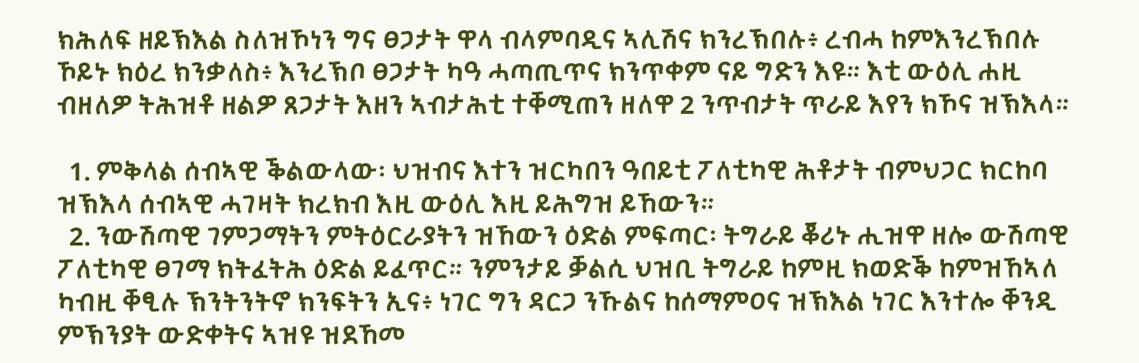ክሕለፍ ዘይኽእል ስለዝኾነን ግና ፀጋታት ዋላ ብላምባዲና ኣሊሽና ክንረኽበሉ፥ ረብሓ ከምእንረኽበሉ ኾይኑ ክዕረ ክንቃለስ፥ እንረኽቦ ፀጋታት ካዓ ሓጣጢጥና ክንጥቀም ናይ ግድን እዩ። እቲ ውዕሊ ሐዚ ብዘለዎ ትሕዝቶ ዘልዎ ጸጋታት እዘን ኣብታሕቲ ተቐሚጠን ዘለዋ 2 ንጥብታት ጥራይ እየን ክኾና ዝኽእላ።

  1. ምቅላል ሰብኣዊ ቕልውላው፡ ህዝብና እተን ዝርካበን ዓበይቲ ፖለቲካዊ ሕቶታት ብምህጋር ክርከባ ዝኽእላ ሰብኣዊ ሓገዛት ክረክብ እዚ ውዕሊ እዚ ይሕግዝ ይኸውን።
  2. ንውሽጣዊ ገምጋማትን ምትዕርራያትን ዝኸውን ዕድል ምፍጣር፡ ትግራይ ቖሪኑ ሒዝዋ ዘሎ ውሽጣዊ ፖለቲካዊ ፀገማ ክትፈትሕ ዕድል ይፈጥር። ንምንታይ ቓልሲ ህዝቢ ትግራይ ከምዚ ክወድቕ ከምዝኸኣለ ካብዚ ቐፂሉ ኽንትንትኖ ክንፍትን ኢና፥ ነገር ግን ዳርጋ ንኹልና ከሰማምዐና ዝኽእል ነገር እንተሎ ቐንዲ ምኽንያት ውድቀትና ኣዝዩ ዝደኸመ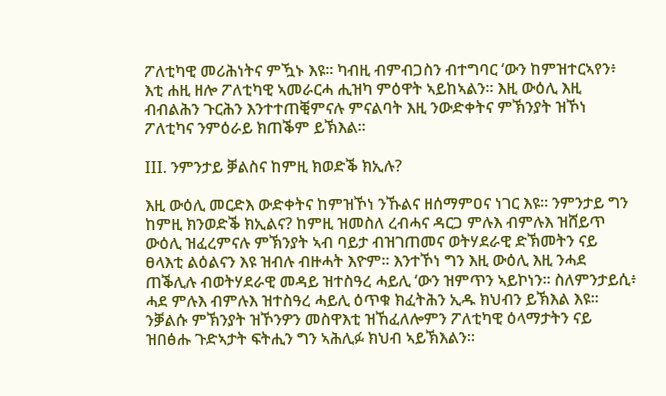ፖለቲካዊ መሪሕነትና ምዃኑ እዩ። ካብዚ ብምብጋስን ብተግባር ‘ውን ከምዝተርኣየን፥ እቲ ሐዚ ዘሎ ፖለቲካዊ ኣመራርሓ ሒዝካ ምዕዋት ኣይከኣልን። እዚ ውዕሊ እዚ ብብልሕን ጉርሕን እንተተጠቒምናሉ ምናልባት እዚ ንውድቀትና ምኽንያት ዝኾነ ፖለቲካና ንምዕራይ ክጠቕም ይኽእል።

III. ንምንታይ ቓልስና ከምዚ ክወድቕ ክኢሉ?

እዚ ውዕሊ መርድእ ውድቀትና ከምዝኾነ ንኹልና ዘሰማምዐና ነገር እዩ። ንምንታይ ግን ከምዚ ክንወድቕ ክኢልና? ከምዚ ዝመስለ ረብሓና ዳርጋ ምሉእ ብምሉእ ዝሸይጥ ውዕሊ ዝፈረምናሉ ምኽንያት ኣብ ባይታ ብዝገጠመና ወትሃደራዊ ድኽመትን ናይ ፀላእቲ ልዕልናን እዩ ዝብሉ ብዙሓት እዮም። እንተኾነ ግን እዚ ውዕሊ እዚ ንሓደ ጠቕሊሉ ብወትሃደራዊ መዳይ ዝተስዓረ ሓይሊ ‘ውን ዝምጥን ኣይኮነን። ስለምንታይሲ፥ ሓደ ምሉእ ብምሉእ ዝተስዓረ ሓይሊ ዕጥቁ ክፈትሕን ኢዱ ክህብን ይኽእል እዩ። ንቓልሱ ምኽንያት ዝኾንዎን መስዋእቲ ዝኸፈለሎምን ፖለቲካዊ ዕላማታትን ናይ ዝበፅሑ ጉድኣታት ፍትሒን ግን ኣሕሊፉ ክህብ ኣይኽእልን።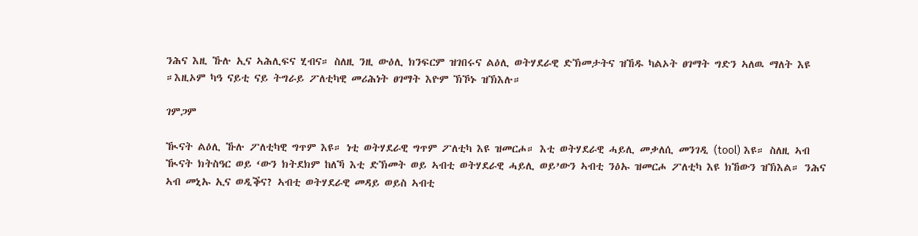ንሕና እዚ ኹሉ ኢና ኣሕሊፍና ሂብና። ስለዚ ንዚ ውዕሊ ክንፍርም ዝገበሩና ልዕሊ ወትሃደራዊ ድኽመታትና ዝኸዱ ካልኦት ፀገማት ግድን ኣለዉ ማለት እዩ ።እዚኦም ካዓ ናይቲ ናይ ትግራይ ፖለቲካዊ መሪሕነት ፀገማት እዮም ኽኾኑ ዝኽእሉ።

ገምጋም

ዂናት ልዕሊ ኹሉ ፖለቲካዊ ግጥም እዩ። ነቲ ወትሃደራዊ ግጥም ፖለቲካ እዩ ዝመርሖ። እቲ ወትሃደራዊ ሓይሊ መቃለሲ መንገዲ (tool) እዩ። ስለዚ ኣብ ዂናት ክትስዓር ወይ ‘ውን ክትደክም ከለኻ እቲ ድኽመት ወይ ኣብቲ ወትሃደራዊ ሓይሊ ወይ’ውን ኣብቲ ንዕኡ ዝመርሖ ፖለቲካ እዩ ክኸውን ዝኽእል። ንሕና ኣብ መኒኡ ኢና ወዲቕና? ኣብቲ ወትሃደራዊ መዳይ ወይስ ኣብቲ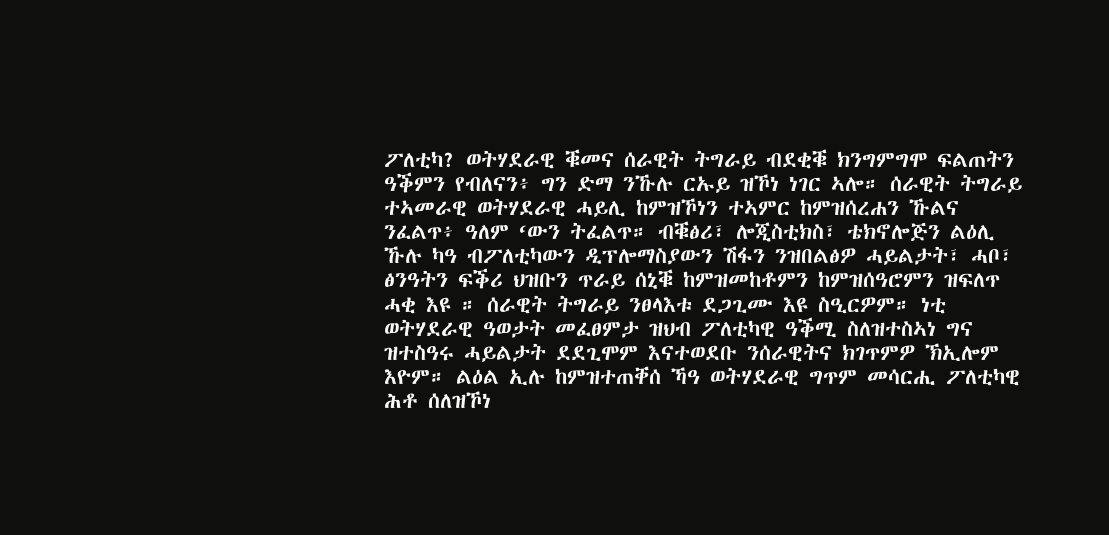ፖለቲካ? ወትሃደራዊ ቑመና ሰራዊት ትግራይ ብደቂቑ ክንግምግሞ ፍልጠትን ዓቕምን የብለናን፥ ግን ድማ ንኹሉ ርኡይ ዝኾነ ነገር ኣሎ። ሰራዊት ትግራይ ተኣመራዊ ወትሃደራዊ ሓይሊ ከምዝኾነን ተኣምር ከምዝሰረሐን ኹልና ንፈልጥ፥ ዓለም ‘ውን ትፈልጥ። ብቑፅሪ፣ ሎጂስቲክስ፣ ቴክኖሎጅን ልዕሊ ኹሉ ካዓ ብፖለቲካውን ዲፕሎማስያውን ሽፋን ንዝበልፅዎ ሓይልታት፣ ሓቦ፣ ፅንዓትን ፍቕሪ ህዝቡን ጥራይ ሰኒቑ ከምዝመከቶምን ከምዝሰዓሮምን ዝፍለጥ ሓቂ እዩ ። ሰራዊት ትግራይ ንፀላእቱ ደጋጊሙ እዩ ስዒርዎም። ነቲ ወትሃደራዊ ዓወታት መፈፀምታ ዝህብ ፖለቲካዊ ዓቕሚ ስለዝተስኣነ ግና ዝተስዓሩ ሓይልታት ደደጊሞም እናተወደቡ ንሰራዊትና ክገጥምዎ ኽኢሎም እዮም። ልዕል ኢሉ ከምዝተጠቐሰ ኻዓ ወትሃደራዊ ግጥም መሳርሒ ፖለቲካዊ ሕቶ ሰለዝኾነ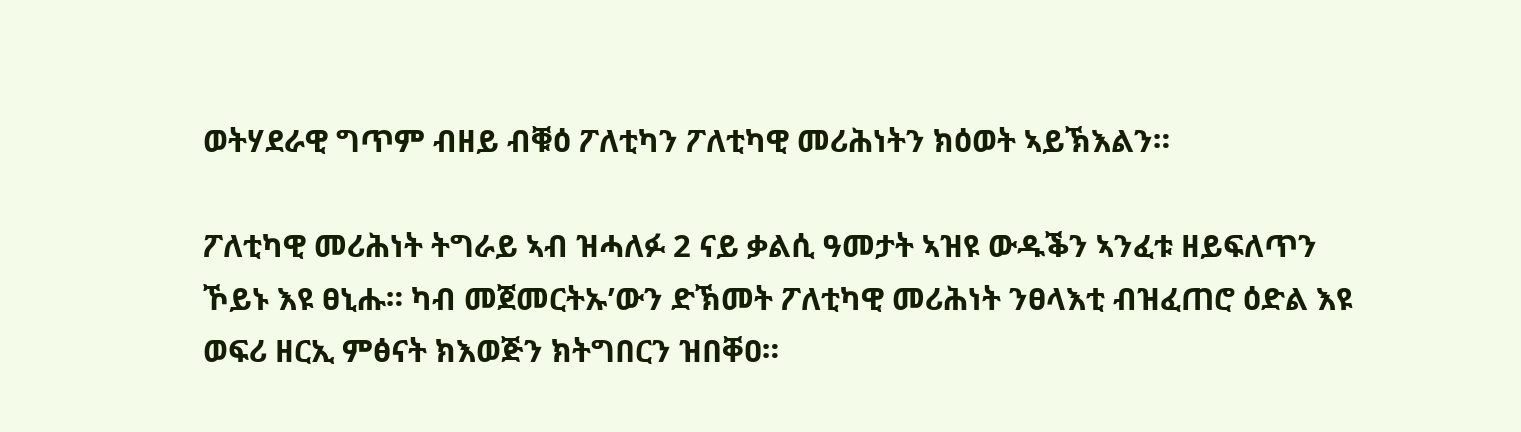ወትሃደራዊ ግጥም ብዘይ ብቑዕ ፖለቲካን ፖለቲካዊ መሪሕነትን ክዕወት ኣይኽእልን።

ፖለቲካዊ መሪሕነት ትግራይ ኣብ ዝሓለፉ 2 ናይ ቃልሲ ዓመታት ኣዝዩ ውዱቕን ኣንፈቱ ዘይፍለጥን ኾይኑ እዩ ፀኒሑ። ካብ መጀመርትኡ’ውን ድኽመት ፖለቲካዊ መሪሕነት ንፀላእቲ ብዝፈጠሮ ዕድል እዩ ወፍሪ ዘርኢ ምፅናት ክእወጅን ክትግበርን ዝበቐዐ።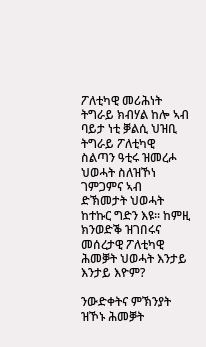ፖለቲካዊ መሪሕነት ትግራይ ክብሃል ከሎ ኣብ ባይታ ነቲ ቓልሲ ህዝቢ ትግራይ ፖለቲካዊ ስልጣን ዓቲሩ ዝመረሖ ህወሓት ስለዝኾነ ገምጋምና ኣብ ድኽመታት ህወሓት ከተኩር ግድን እዩ። ከምዚ ክንወድቕ ዝገበሩና መሰረታዊ ፖለቲካዊ ሕመቓት ህወሓት እንታይ እንታይ እዮም?

ንውድቀትና ምኽንያት ዝኾኑ ሕመቓት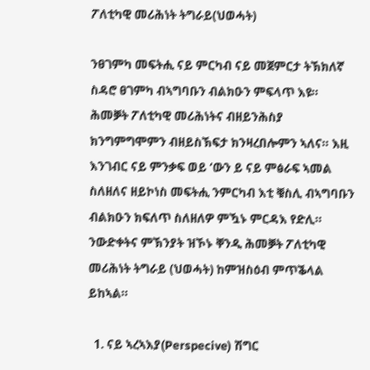ፖለቲካዊ መሪሕነት ትግራይ(ህወሓት)

ንፀገምካ መፍትሒ ናይ ምርካብ ናይ መጀምርታ ትኽክለኛ ስዳሮ ፀገምካ ብኣግባቡን ብልክዑን ምፍላጥ እዩ። ሕመቓት ፖለቲካዊ መሪሕነትና ብዘይንሕስያ ክንግምግሞምን ብዘይስኽፍታ ክንዛረበሎምን ኣለና። እዚ እንገብር ናይ ምንቃፍ ወይ ‘ውን ይ ናይ ምፅራፍ ኣመል ስለዘለና ዘይኮነስ መፍትሒ ንምርካብ እቲ ቑስሊ ብኣግባቡን ብልክዑን ክፍለጥ ስለዘለዎ ምዃኑ ምርዳእ የድሊ። ንውድቀትና ምኽንያት ዝኾኑ ቐንዲ ሕመቓት ፖለቲካዊ መሪሕነት ትግራይ (ህወሓት) ከምዝስዕብ ምጥቕላል ይከኣል።

  1. ናይ ኣረኣእያ(Perspecive) ሽግር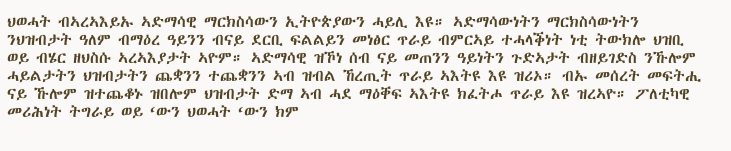ህወሓት ብኣረኣእይኡ ኣድማሳዊ ማርክስሳውን ኢትዮጵያውን ሓይሊ እዩ። ኣድማሳውነትን ማርክስሳውነትን ንህዝብታት ዓለም ብማዕረ ዓይንን ብናይ ደርቢ ፍልልይን መነፅር ጥራይ ብምርኣይ ተሓላቕነት ነቲ ትውክሎ ህዝቢ ወይ ብሄር ዘህስሱ ኣረኣእያታት ኣዮም። ኣድማሳዊ ዝኾነ ሰብ ናይ መጠንን ዓይነትን ጉድኣታት ብዘይገድስ ንኹሎም ሓይልታትን ህዝብታትን ጨቋንን ተጨቋንን ኣብ ዝብል ኸረጢት ጥራይ ኣእትዩ እዩ ዝሪኦ። ብኡ መሰረት መፍትሒ ናይ ኹሎም ዝተጨቆኑ ዝበሎም ህዝብታት ድማ ኣብ ሓደ ማዕቐፍ ኣእትዩ ክፈትሖ ጥራይ እዩ ዝረኣዮ። ፖለቲካዊ መሪሕነት ትግራይ ወይ ‘ውን ህወሓት ‘ውን ክም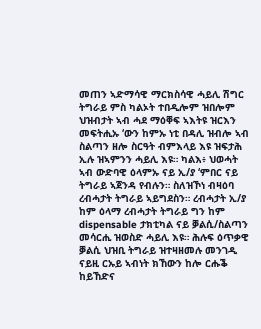መጠን ኣድማሳዊ ማርክስሳዊ ሓይሊ ሽግር ትግራይ ምስ ካልኦት ተበዲሎም ዝበሎም ህዝብታት ኣብ ሓደ ማዕቐፍ ኣእትዩ ዝርእን መፍትሒኡ ‘ውን ከምኡ ነቲ በዳሊ ዝብሎ ኣብ ስልጣን ዘሎ ስርዓት ብምእላይ እዩ ዝፍታሕ ኢሉ ዝኣምንን ሓይሊ እዩ። ካልእ፥ ህወሓት ኣብ ውድባዊ ዕላምኡ ናይ ኢ/ያ ‘ምበር ናይ ትግራይ ኣጀንዳ የብሉን። ስለዝኾነ ብዛዕባ ረብሓታት ትግራይ ኣይግደስን። ረብሓታት ኢ/ያ ከም ዕላማ ረብሓታት ትግራይ ግን ከም dispensable ታክቲካል ናይ ቓልሲ/ስልጣን መሳርሒ ዝወስድ ሓይሊ እዩ። ሕሉፍ ዕጥቃዊ ቓልሲ ህዝቢ ትግራይ ዝተዛዘመሉ መንገዲ ናይዚ ርኡይ ኣብነት ክኸውን ከሎ ርሑቕ ከይኸድና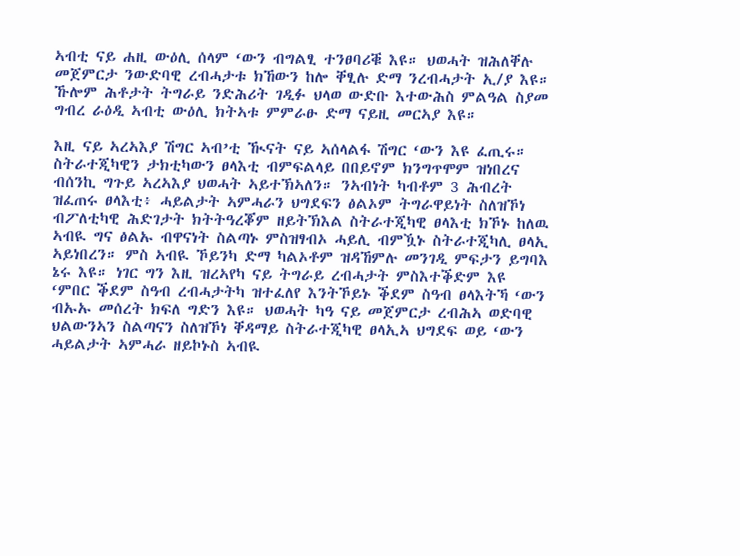ኣብቲ ናይ ሐዚ ውዕሊ ሰላም ‘ውን ብግልፂ ተንፀባሪቑ እዩ። ህወሓት ዝሕለቐሉ መጀምርታ ንውድባዊ ረብሓታቱ ክኸውን ከሎ ቐፂሉ ድማ ንረብሓታት ኢ/ያ እዩ። ኹሎም ሕቶታት ትግራይ ንድሕሪት ገዲፉ ህላወ ውድቡ እተውሕስ ምልዓል ስያመ ግብረ ራዕዲ ኣብቲ ውዕሊ ክትኣቱ ምምራፁ ድማ ናይዚ መርኣያ እዩ።

እዚ ናይ ኣረኣእያ ሽግር ኣብ’ቲ ዂናት ናይ ኣሰላልፋ ሽግር ‘ውን እዩ ፈጢሩ። ስትራተጂካዊን ታክቲካውን ፀላእቲ ብምፍልላይ በበይኖም ክንግጥሞም ዝነበረና ብሰንኪ ግጉይ ኣረኣእያ ህወሓት ኣይተኽኣለን። ንኣብነት ካብቶም 3 ሕብረት ዝፈጠሩ ፀላእቲ፥ ሓይልታት ኣምሓራን ህግደፍን ፅልኦም ትግራዋይነት ስለዝኾነ ብፖለቲካዊ ሕድገታት ክትትዓረቖም ዘይትኽእል ስትራተጂካዊ ፀላእቲ ክኾኑ ከለዉ ኣብዪ ግና ፅልኡ ብዋናነት ስልጣኑ ምስዝፃብኦ ሓይሊ ብምዃኑ ስትራተጂካሊ ፀላኢ ኣይነበረን። ምስ ኣብዪ ኾይንካ ድማ ካልኦቶም ዝዳኸምሉ መንገዲ ምፍታን ይግባእ ኔሩ እዩ። ነገር ግን እዚ ዝረኣየካ ናይ ትግራይ ረብሓታት ምስእተቕድም እዩ ‘ምበር ቕደም ስዓብ ረብሓታትካ ዝተፈለየ እንትኾይኑ ቕደም ስዓብ ፀላእትኻ ‘ውን ብኡኡ መሰረት ክፍለ ግድን እዩ። ህወሓት ካዓ ናይ መጀምርታ ረብሕኣ ወድባዊ ህልውንኣን ስልጣናን ስለዝኾነ ቐዳማይ ስትራተጂካዊ ፀላኢኣ ህግደፍ ወይ ‘ውን ሓይልታት ኣምሓራ ዘይኮኑስ ኣብዪ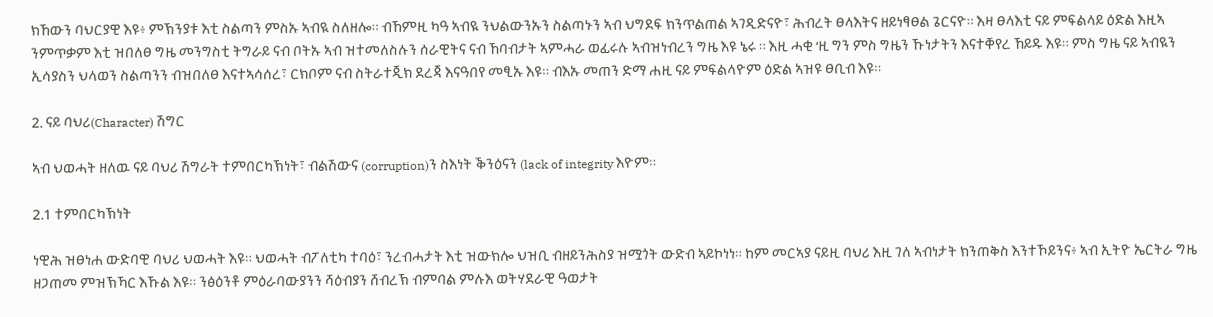ክኸውን ባህርያዊ እዩ፥ ምኽንያቱ እቲ ስልጣን ምስኡ ኣብዪ ስለዘሎ። ብኸምዚ ካዓ ኣብዪ ንህልውንኡን ስልጣኑን ኣብ ህግደፍ ክንጥልጠል ኣገዲድናዮ፣ ሕብረት ፀላእትና ዘይነፃፀል ጌርናዮ። እዛ ፀላእቲ ናይ ምፍልላይ ዕድል እዚኣ ንምጥቃም እቲ ዝበለፀ ግዜ መንግስቲ ትግራይ ናብ ቦትኡ ኣብ ዝተመለስሉን ሰራዊትና ናብ ኸባብታት ኣምሓራ ወፊሩሉ ኣብዝነብረን ግዜ እዩ ኔሩ ። እዚ ሓቂ ‘ዚ ግን ምስ ግዜን ኹነታትን እናተቐየረ ኸይዱ እዩ። ምስ ግዜ ናይ ኣብዪን ኢሳያስን ህላወን ስልጣንን ብዝበለፀ እናተኣሳሰረ፣ ርክቦም ናብ ስትራተጂክ ደረጃ እናዓበየ መፂኡ እዩ። ብእኡ መጠን ድማ ሐዚ ናይ ምፍልላዮም ዕድል ኣዝዩ ፀቢብ እዩ።

2. ናይ ባህሪ(Character) ሽግር

ኣብ ህወሓት ዘለዉ ናይ ባህሪ ሽግራት ተምበርካኽነት፣ ብልሽውና (corruption)ን ስእነት ቕንዕናን (lack of integrity እዮም።

2.1 ተምበርካኽነት

ነዊሕ ዝፀነሐ ውድባዊ ባህሪ ህወሓት እዩ። ህወሓት ብፖለቲካ ተባዕ፣ ንረብሓታት እቲ ዝውክሎ ህዝቢ ብዘይንሕስያ ዝሟጎት ውድብ ኣይኮነነ። ከም መርኣያ ናይዚ ባህሪ እዚ ገለ ኣብነታት ክንጠቅስ እንተኾይንና፥ ኣብ ኢትዮ ኤርትራ ግዜ ዘጋጠመ ምዝኽኻር እኹል እዩ። ንፅዕንቶ ምዕራባውያንን ሻዕብያን ሸብረኽ ብምባል ምሉእ ወትሃደራዊ ዓወታት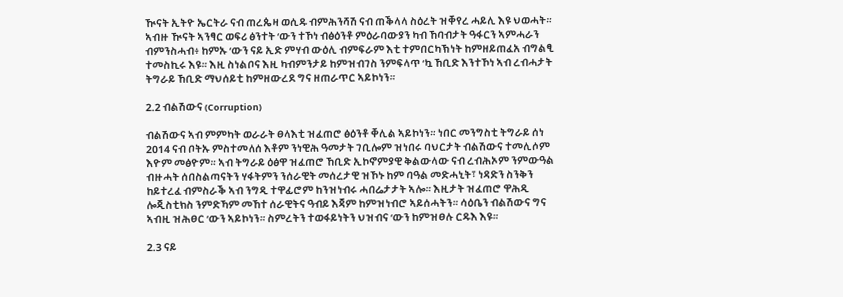ዂናት ኢትዮ ኤርትራ ናብ ጠረጴዛ ወሲዱ ብምሕንሻሽ ናብ ጠቕላላ ስዕረት ዝቐየረ ሓይሊ እዩ ህወሓት። ኣብዙ ዂናት ኣንፃር ወፍሪ ፅንተት ‘ውን ተኾነ ብፅዕንቶ ምዕራባውያን ካብ ኸባብታት ዓፋርን ኣምሓራን ብምንስሓብ፥ ከምኡ ‘ውን ናይ ኢድ ምሃብ ውዕሊ ብምፍራም እቲ ተምበርካኽነት ከምዘይጠፈአ ብግልፂ ተመስኪሩ እዩ። እዚ ስነልቦና እዚ ካብምንታይ ከምዝብገስ ንምፍላጥ ‘ኳ ኸቢድ እንተኾነ ኣብ ረብሓታት ትግራይ ኸቢድ ማህሰይቲ ከምዘውረደ ግና ዘጠራጥር ኣይኮነን።

2.2 ብልሽውና (Corruption)

ብልሽውና ኣብ ምምካት ወራራት ፀላእቲ ዝፈጠሮ ፅዕንቶ ቐሊል ኣይኮነን። ነበር መንግስቲ ትግራይ ሰነ 2014 ናብ ቦትኡ ምስተመለሰ እቶም ንነዊሕ ዓመታት ገቢሎም ዝነበሩ ባህርታት ብልሽውና ተመሊሶም እዮም መፅዮም። ኣብ ትግራይ ዕፅዋ ዝፈጠሮ ኸቢድ ኢኮኖምያዊ ቅልውላው ናብ ረብሕኦም ንምውዓል ብዙሓት ሰበስልጣናትን ሃፋትምን ንሰራዊት መሰረታዊ ዝኾኑ ከም ባዓል መድሓኒት፣ ነዳድን ስንቅን ከይተረፈ ብምስራቕ ኣብ ንግዲ ተዋፊሮም ከንዝነብሩ ሓበሬታታት ኣሎ። እዚታት ዝፈጠሮ ዋሕዲ ሎጂስቲክስ ንምድኻም መኸተ ሰራዊትና ዓብይ እጃም ከምዝነብሮ ኣይሰሓትን። ሳዕቤን ብልሽውና ግና ኣብዚ ዝሕፀር ‘ውን ኣይኮነን። ስምረትን ተወፋይነትን ህዝብና ‘ውን ከምዝፀሉ ርዱእ እዩ።

2.3 ናይ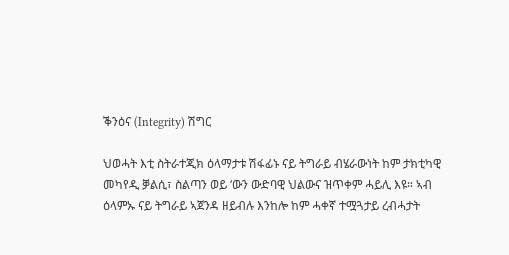ቕንዕና (Integrity) ሽግር

ህወሓት እቲ ስትራተጂክ ዕላማታቱ ሽፋፊኑ ናይ ትግራይ ብሄራውነት ከም ታክቲካዊ መካየዲ ቓልሲ፣ ስልጣን ወይ ‘ውን ውድባዊ ህልውና ዝጥቀም ሓይሊ እዩ። ኣብ ዕላምኡ ናይ ትግራይ ኣጀንዳ ዘይብሉ እንከሎ ከም ሓቀኛ ተሟጓታይ ረብሓታት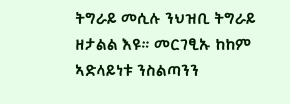ትግራይ መሲሉ ንህዝቢ ትግራይ ዘታልል እዩ። መርገፂኡ ከከም ኣድላይነቱ ንስልጣንን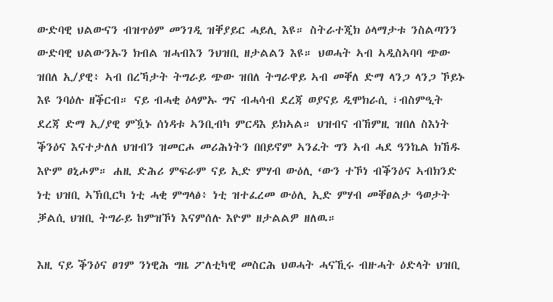ውድባዊ ህልውናን ብዝጥዕም መንገዲ ዝቐያይር ሓይሊ እዩ። ስትራተጂክ ዕላማታቱ ንስልጣንን ውድባዊ ህልውንኡን ክብል ዝሓብእን ንህዝቢ ዘታልልን እዩ። ህወሓት ኣብ ኣዲስኣባባ ጭው ዝበለ ኢ/ያዊ፥ ኣብ በረኻታት ትግራይ ጭው ዝበለ ትግራዋይ ኣብ መቐለ ድማ ላንጋ ላንጋ ኾይኑ እዩ ንባዕሉ ዘቕርብ። ናይ ብሓቂ ዕላምኡ ግና ብሓሳብ ደረጃ ወያናይ ዲሞክራሲ ፣ብስምዒት ደረጃ ድማ ኢ/ያዊ ምዃኑ ሰነዳቱ ኣንቢብካ ምርዳእ ይክኣል። ህዝብና ብኸምዚ ዝበለ ስእነት ቕንዕና እናተታለለ ህዝብን ዝመርሖ መሪሕነትን በበይኖም ኣንፈት ግን ኣብ ሓደ ዓንኬል ክኸዱ እዮም ፀኒሖም። ሐዚ ድሕሪ ምፍራም ናይ ኢድ ምሃብ ውዕሊ ‘ውን ተኾነ ብቕንዕና ኣብክንድ ነቲ ህዝቢ ኣኽቢርካ ነቲ ሓቂ ምግላፅ፥ ነቲ ዝተፈረመ ውዕሊ ኢድ ምሃብ መቐፀልታ ዓወታት ቓልሲ ህዝቢ ትግራይ ከምዝኾነ እናምሰሉ እዮም ዘታልልዎ ዘለዉ።

እዚ ናይ ቕንዕና ፀገም ንነዊሕ ግዜ ፖለቲካዊ መስርሕ ህወሓት ሓናኺሩ ብዙሓት ዕድላት ህዝቢ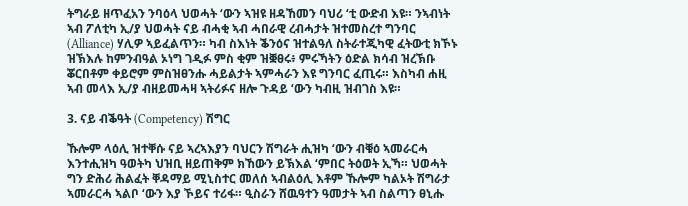ትግራይ ዘጥፈአን ንባዕላ ህወሓት ‘ውን ኣዝዩ ዘዳኸመን ባህሪ ‘ቲ ውድብ እዩ። ንኣብነት ኣብ ፖለቲካ ኢ/ያ ህወሓት ናይ ብሓቂ ኣብ ሓበራዊ ረብሓታት ዝተመስረተ ግንባር (Alliance) ሃሊዎ ኣይፈልጥን። ካብ ስእነት ቕንዕና ዝተልዓለ ስትራተጂካዊ ፈትውቲ ክኾኑ ዝኽእሉ ከምንብዓል ኦነግ ገዲፉ ምስ ቂም ዝቛፀሩ፥ ምሩኻትን ዕድል ክሳብ ዝረኽቡ ቖርበቶም ቀይሮም ምስዝፀንሑ ሓይልታት ኣምሓራን እዩ ግንባር ፈጢሩ። እስካብ ሐዚ ኣብ መላእ ኢ/ያ ብዘይመሓዛ ኣትሪፉና ዘሎ ጉዳይ ‘ውን ካብዚ ዝብገስ እዩ።

3. ናይ ብቕዓት (Competency) ሽግር

ኹሎም ላዕሊ ዝተቐሱ ናይ ኣረኣእያን ባህርን ሽግራት ሒዝካ ‘ውን ብቑዕ ኣመራርሓ እንተሒዝካ ዓወትካ ህዝቢ ዘይጠቅም ክኸውን ይኽእል ‘ምበር ትዕወት ኢኻ። ህወሓት ግን ድሕሪ ሕልፈት ቐዳማይ ሚኒስተር መለሰ ኣብልዕሊ እቶም ኹሎም ካልኦት ሽግራታ ኣመራርሓ ኣልቦ ‘ውን እያ ኾይና ተሪፋ። ዒስራን ሸዉዓተን ዓመታት ኣብ ስልጣን ፀኒሑ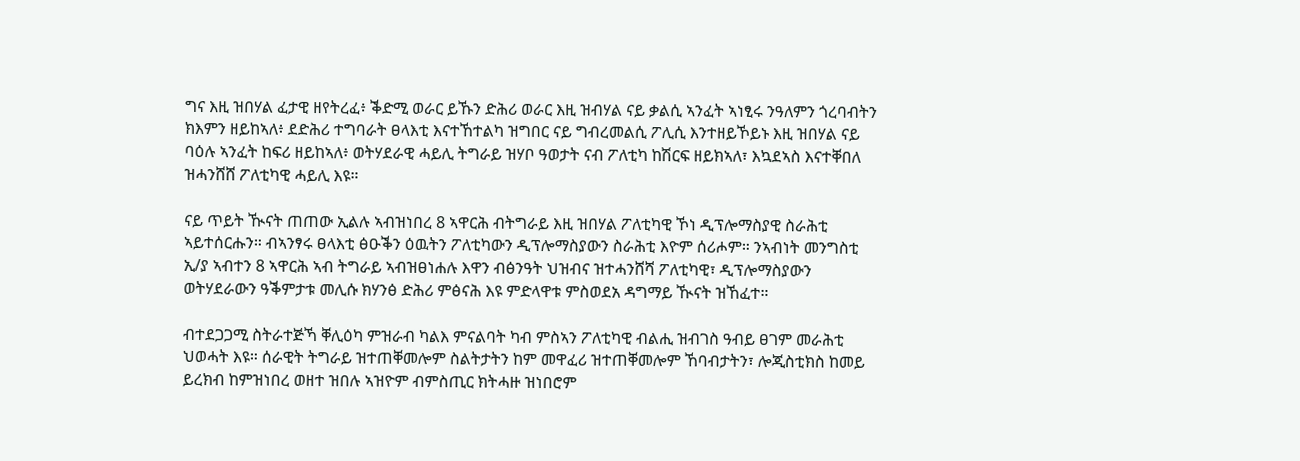ግና እዚ ዝበሃል ፈታዊ ዘየትረፈ፥ ቕድሚ ወራር ይኹን ድሕሪ ወራር እዚ ዝብሃል ናይ ቃልሲ ኣንፈት ኣነፂሩ ንዓለምን ጎረባብትን ክእምን ዘይከኣለ፥ ደድሕሪ ተግባራት ፀላእቲ እናተኸተልካ ዝግበር ናይ ግብረመልሲ ፖሊሲ እንተዘይኾይኑ እዚ ዝበሃል ናይ ባዕሉ ኣንፈት ከፍሪ ዘይከኣለ፥ ወትሃደራዊ ሓይሊ ትግራይ ዝሃቦ ዓወታት ናብ ፖለቲካ ከሽርፍ ዘይክኣለ፣ እኳደኣስ እናተቐበለ ዝሓንሸሸ ፖለቲካዊ ሓይሊ እዩ።

ናይ ጥይት ዂናት ጠጠው ኢልሉ ኣብዝነበረ 8 ኣዋርሕ ብትግራይ እዚ ዝበሃል ፖለቲካዊ ኾነ ዲፕሎማስያዊ ስራሕቲ ኣይተሰርሑን። ብኣንፃሩ ፀላእቲ ፅዑቕን ዕዉትን ፖለቲካውን ዲፕሎማስያውን ስራሕቲ እዮም ሰሪሖም። ንኣብነት መንግስቲ ኢ/ያ ኣብተን 8 ኣዋርሕ ኣብ ትግራይ ኣብዝፀነሐሉ እዋን ብፅንዓት ህዝብና ዝተሓንሸሻ ፖለቲካዊ፣ ዲፕሎማስያውን ወትሃደራውን ዓቕምታቱ መሊሱ ክሃንፅ ድሕሪ ምፅናሕ እዩ ምድላዋቱ ምስወደአ ዳግማይ ዂናት ዝኸፈተ።

ብተደጋጋሚ ስትራተጅኻ ቐሊዕካ ምዝራብ ካልእ ምናልባት ካብ ምስኣን ፖለቲካዊ ብልሒ ዝብገስ ዓብይ ፀገም መራሕቲ ህወሓት እዩ። ሰራዊት ትግራይ ዝተጠቐመሎም ስልትታትን ከም መዋፈሪ ዝተጠቐመሎም ኸባብታትን፣ ሎጂስቲክስ ከመይ ይረክብ ከምዝነበረ ወዘተ ዝበሉ ኣዝዮም ብምስጢር ክትሓዙ ዝነበሮም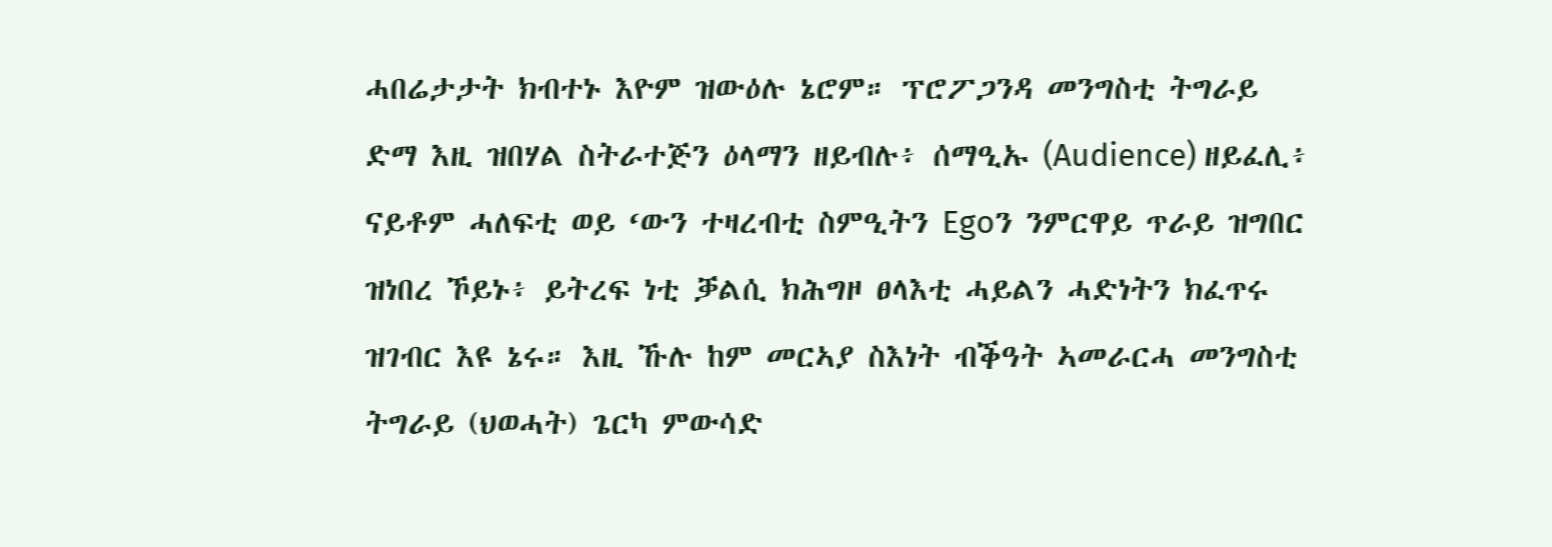ሓበሬታታት ክብተኑ እዮም ዝውዕሉ ኔሮም። ፕሮፖጋንዳ መንግስቲ ትግራይ ድማ እዚ ዝበሃል ስትራተጅን ዕላማን ዘይብሉ፥ ሰማዒኡ (Audience) ዘይፈሊ፥ ናይቶም ሓለፍቲ ወይ ‘ውን ተዛረብቲ ስምዒትን Egoን ንምርዋይ ጥራይ ዝግበር ዝነበረ ኾይኑ፥ ይትረፍ ነቲ ቓልሲ ክሕግዞ ፀላእቲ ሓይልን ሓድነትን ክፈጥሩ ዝገብር እዩ ኔሩ። እዚ ኹሉ ከም መርኣያ ስእነት ብቕዓት ኣመራርሓ መንግስቲ ትግራይ (ህወሓት) ጌርካ ምውሳድ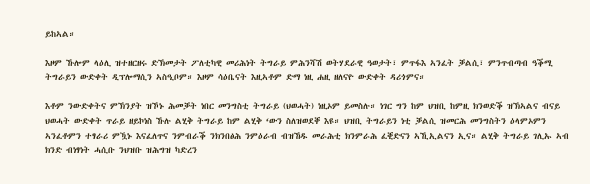ይከኣል።

እዞም ኹሎም ላዕሊ ዝተዘርዘሩ ድኽመታት ፖለቲካዊ መሪሕነት ትግራይ ምሕንሻሽ ወትሃደራዊ ዓወታት፣ ምጥፋእ ኣንፈት ቓልሲ፣ ምንጥብጣብ ዓቕሚ ትግራይን ውድቀት ዲፕሎማሲን ኣስዒቦም። እዞም ሳዕቤናት እዚኣቶም ድማ ነዚ ሐዚ ዘለናዮ ውድቀት ዳሪጎምና።

እቶም ንውድቀትና ምኽንያት ዝኾኑ ሕመቓት ነበር መንግስቲ ትግራይ (ህወሓት) ነዚኦም ይመስሉ። ነገር ግን ከም ህዝቢ ከምዚ ክንወድቕ ዝኽኣልና ብናይ ህወሓት ውድቀት ጥራይ ዘይኮነስ ኹሉ ልሂቅ ትግራይ ከም ልሂቅ ‘ውን ስለዝወደቐ እዩ። ህዝቢ ትግራይን ነቲ ቓልሲ ዝመርሕ መንግስትን ዕላምኦምን ኣንፈቶምን ተፃራሪ ምዃኑ እናፈለጥና ንምብራቕ ንክንበፅሕ ንምዕራብ ብዝኸዱ መራሕቲ ክንምራሕ ፈቒድናን ኣኺኢልናን ኢና። ልሂቅ ትግራይ ገሊኡ ኣብ ክንድ ብነፃነት ሓሲቡ ንህዝቡ ዝሕግዝ ካድረን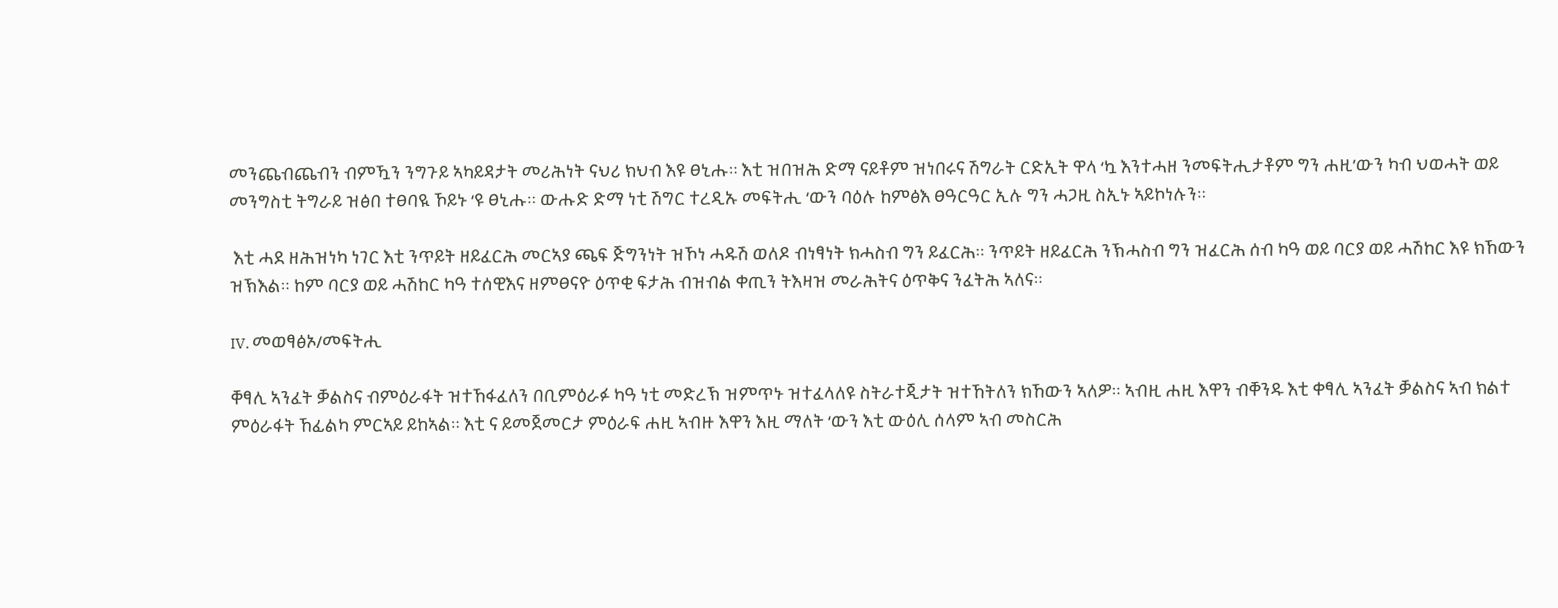መንጨብጨብን ብምዃን ንግጉይ ኣካይዳታት መሪሕነት ናህሪ ክህብ እዩ ፀኒሑ። እቲ ዝበዝሕ ድማ ናይቶም ዝነበሩና ሽግራት ርድኢት ዋላ ‘ኳ እንተሓዘ ንመፍትሒታቶም ግን ሐዚ’ውን ካብ ህወሓት ወይ መንግስቲ ትግራይ ዝፅበ ተፀባዪ ኾይኑ ‘ዩ ፀኒሑ። ውሑድ ድማ ነቲ ሽግር ተረዲኡ መፍትሒ ‘ውን ባዕሉ ከምፅእ ፀዓርዓር ኢሉ ግን ሓጋዚ ስኢኑ ኣይኮነሉን።

 እቲ ሓደ ዘሕዝነካ ነገር እቲ ንጥይት ዘይፈርሕ መርኣያ ጫፍ ጅግንነት ዝኾነ ሓዱሽ ወለዶ ብነፃነት ክሓስብ ግን ይፈርሕ። ንጥይት ዘይፈርሕ ንኽሓስብ ግን ዝፈርሕ ሰብ ካዓ ወይ ባርያ ወይ ሓሽከር እዩ ክኸውን ዝኽእል። ከም ባርያ ወይ ሓሽከር ካዓ ተሰዊእና ዘምፀናዮ ዕጥቂ ፍታሕ ብዝብል ቀጢን ትእዛዝ መራሕትና ዕጥቅና ንፈትሕ ኣለና።

IV. መወፃፅኦ/መፍትሒ

ቐፃሊ ኣንፈት ቓልስና ብምዕራፋት ዝተኸፋፈለን በቢምዕራፉ ካዓ ነቲ መድረኽ ዝምጥኑ ዝተፈላለዩ ስትራተጂታት ዝተኸትለን ክኸውን ኣለዎ። ኣብዚ ሐዚ እዋን ብቐንዱ እቲ ቀፃሊ ኣንፈት ቓልስና ኣብ ክልተ ምዕራፋት ኸፊልካ ምርኣይ ይከኣል። እቲ ና ይመጀመርታ ምዕራፍ ሐዚ ኣብዙ እዋን እዚ ማለት ‘ውን እቲ ውዕሊ ሰላም ኣብ መስርሕ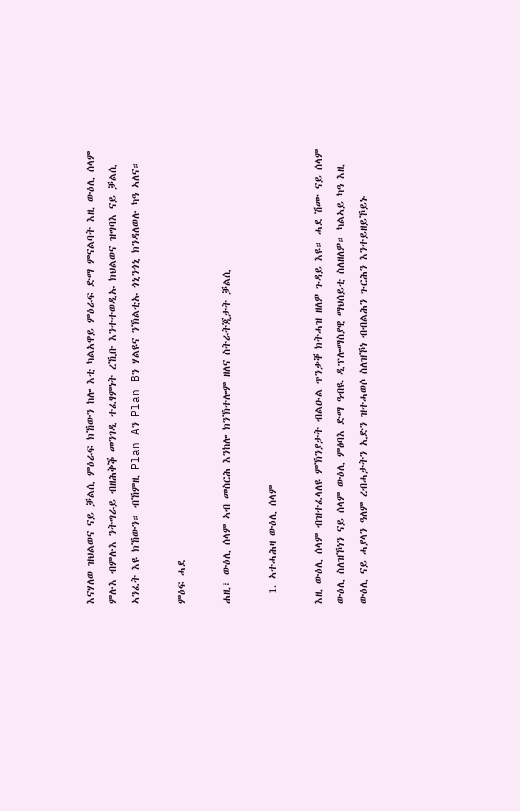እናሃለወ ዝህልወና ናይ ቓልሲ ምዕራፍ ክኸውን ከሎ እቲ ካልአዋይ ምዕራፍ ድማ ምናልባት እዚ ውዕሊ ሰላም ምሉእ ብምሉእ ንትግራይ ብዘሕቅቕ መንገዲ ተፈፃምነት ረኺቡ እንተተወዲኡ ክህልወና ዝግባእ ናይ ቓልሲ ኣንፈት እዩ ክኸውን። ብኸምዚ Plan Aን Plan Bን ሃልዩና ንኽልቲኡ ጎኒንጎኒ ክንዳለወሉ ካዓ ኣለና።

ምዕፍ ሓደ

ሐዚ፣ ውዕሊ ሰላም ኣብ መስርሕ እንከሎ ክንኽተሎም ዘለና ስትራትጂታት ቓልሲ

  1. ኣተሓሕዛ ውዕሊ ሰላም

እዚ ውዕሊ ሰላም ብዝተፈላለዩ ምኽንያታት ብልዑል ጥንቃቐ ክትሓዝ ዘለዎ ጉዳይ እዩ። ሓደ ሽሙ ናይ ሰላም ውዕሊ ስለዝኾነን ናይ ሰላም ውዕሊ ምፅባእ ድማ ዓብዪ ዲፕሎማስያዊ ማህሰይቲ ስለዘለዎ። ካልኣይ ካዓ እዚ ውዕሊ ናይ ሓያላን ዓለም ረብሓታትን ኢድን ዝተሓወሶ ስለዝኾነ ብብልሕን ጉርሕን እንተይዘይኾይኑ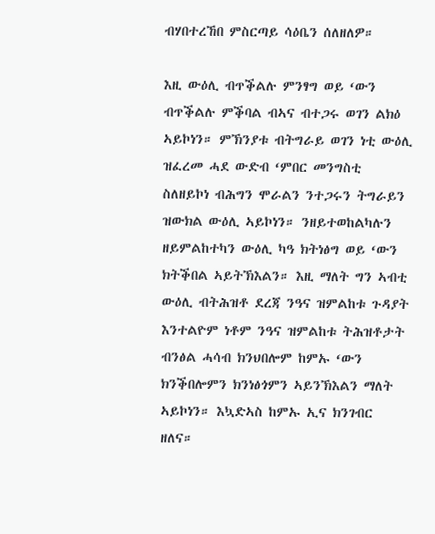ብሃበተረኸበ ምስርጣይ ሳዕቤን ሰለዘለዎ።

እዚ ውዕሊ ብጥቕልሉ ምንፃግ ወይ ‘ውን ብጥቕልሉ ምቕባል ብኣና ብተጋሩ ወገን ልክዕ ኣይኮነን። ምኽንያቱ ብትግራይ ወገን ነቲ ውዕሊ ዝፈረመ ሓደ ውድብ ‘ምበር መንግስቲ ስለዘይኮነ ብሕግን ሞራልን ንተጋሩን ትግራይን ዝውክል ውዕሊ ኣይኮነን። ንዘይተወከልካሉን ዘይምልከተካን ውዕሊ ካዓ ክትነፅግ ወይ ‘ውን ክትቕበል ኣይትኽእልን። እዚ ማለት ግን ኣብቲ ውዕሊ ብትሕዝቶ ደረጃ ንዓና ዝምልከቱ ጉዳያት እንተልዮም ነቶም ንዓና ዝምልከቱ ትሕዝቶታት ብንፅል ሓሳብ ክንህበሎም ከምኡ ‘ውን ክንቕበሎምን ክንነፅጎምን ኣይንኽእልን ማለት ኣይኮነን። እኳድኣስ ከምኡ ኢና ክንገብር ዘለና።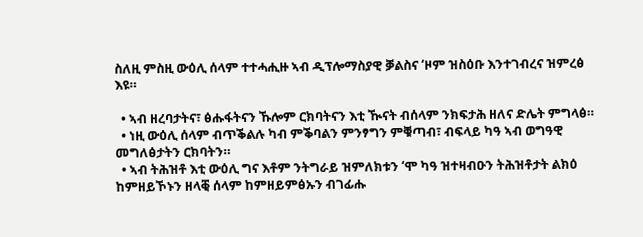ስለዚ ምስዚ ውዕሊ ሰላም ተተሓሒዙ ኣብ ዲፕሎማስያዊ ቓልስና ‘ዞም ዝስዕቡ እንተገብረና ዝምረፅ እዩ።

  • ኣብ ዘረባታትና፣ ፅሑፋትናን ኹሎም ርክባትናን እቲ ዂናት ብሰላም ንክፍታሕ ዘለና ድሌት ምግላፅ።
  • ነዚ ውዕሊ ሰላም ብጥቕልሉ ካብ ምቕባልን ምንፃግን ምቑጣብ፣ ብፍላይ ካዓ ኣብ ወግዓዊ መግለፅታትን ርክባትን።
  • ኣብ ትሕዝቶ እቲ ውዕሊ ግና እቶም ንትግራይ ዝምለክቱን ‘ሞ ካዓ ዝተዛብዑን ትሕዝቶታት ልክዕ ከምዘይኾኑን ዘላቒ ሰላም ከምዘይምፅኡን ብገፊሑ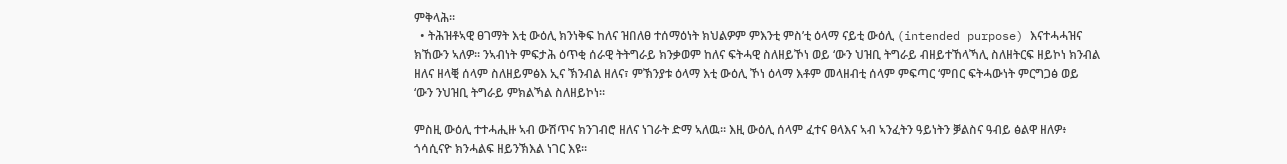ምቅላሕ።
  • ትሕዝቶኣዊ ፀገማት እቲ ውዕሊ ክንነቅፍ ከለና ዝበለፀ ተሰማዕነት ክህልዎም ምእንቲ ምስ’ቲ ዕላማ ናይቲ ውዕሊ (intended purpose) እናተሓሓዝና ክኸውን ኣለዎ። ንኣብነት ምፍታሕ ዕጥቂ ሰራዊ ትትግራይ ክንቃወም ከለና ፍትሓዊ ስለዘይኾነ ወይ ‘ውን ህዝቢ ትግራይ ብዘይተኸላኻሊ ስለዘትርፍ ዘይኮነ ክንብል ዘለና ዘላቒ ሰላም ስለዘይምፅእ ኢና ኽንብል ዘለና፣ ምኽንያቱ ዕላማ እቲ ውዕሊ ኾነ ዕላማ እቶም መላዘብቲ ሰላም ምፍጣር ‘ምበር ፍትሓውነት ምርግጋፅ ወይ ‘ውን ንህዝቢ ትግራይ ምክልኻል ስለዘይኮነ።

ምስዚ ውዕሊ ተተሓሒዙ ኣብ ውሽጥና ክንገብሮ ዘለና ነገራት ድማ ኣለዉ። እዚ ውዕሊ ሰላም ፈተና ፀላእና ኣብ ኣንፈትን ዓይነትን ቓልስና ዓብይ ፅልዋ ዘለዎ፥ ጎሳሲናዮ ክንሓልፍ ዘይንኽእል ነገር እዩ።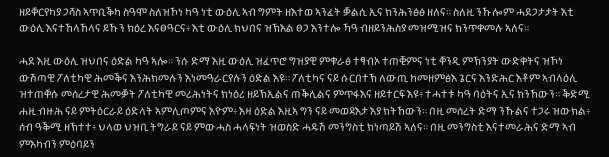ዘይቐርየካያ ጋሻስ ኣጥቢቕካ ስዓሞ ስለዝኾነ ካዓ ነቲ ውዕሊ ኣብ ግምት ዘእተወ ኣንፈት ቓልሲ ኢና ክንሕንፅፅ ዘለና። ስለዚ ንኹሎም ሓደጋታታት እቲ ውዕሊ እናተኸላኸላና ይኹን ክዕረ እናፀዓርና፥ እቲ ውዕሊ ክህበና ዝኽእል ፀጋ እንተሎ ኻዓ ብዘይንሕስያ መዝሚዝና ክንጥቀመሉ ኣለና።

ሓደ እዚ ውዕሊ ዝህበና ዕድል ካዓ ኣሎ። ንሱ ድማ እዚ ውዕሊ ዝፈጥሮ ግዝያዊ ምቁራፅ ተፃብኦ ተጠቒምና ነቲ ቐንዲ ምኽንያት ውድቀትና ዝኾነ ውሽጣዊ ፖለቲካዊ ሕመቕና እንሕክመሉን እነመዓራርየሉን ዕድል እዩ። ፖለቲካና ናይ ሱርበተኽ ለውጢ ከመዘምፅእ ጌርና እንድሕር እቶም ኣብላዕሊ ዝተጠቐሱ መሰረታዊ ሕመቓት ፖለቲካዊ መሪሕነትና ክነዕሪ ዘይኽኢልና ጠቕሊልና ምጥፋእና ዘይተርፍ እዩ፥ ተሓተቱ ካዓ ባዕትና ኢና ክንኸውን። ቕድሚ ሐዚ ብዙሕ ናይ ምትዕርራይ ዕድላት ኣምሊጦምና እዮም፥ እዛ ዕድል እዚኣ ግን ናይ መወዳእታ እያ ክትኸውን። በዚ መሰረት ድማ ንኹልና ተጋሩ ዝውክል፥ ሰብ ዓቕሚ ዘኽተተ፥ ህላወ ህዝቢ ትግራይ ናይ ምውሓስ ሓላፍነት ዝወስድ ሓዱሽ መንግስቲ ክነጣይሽ ኣለና። በዚ መንግስቲ እናተመራሕና ድማ ኣብ ምእካብን ምዕባይን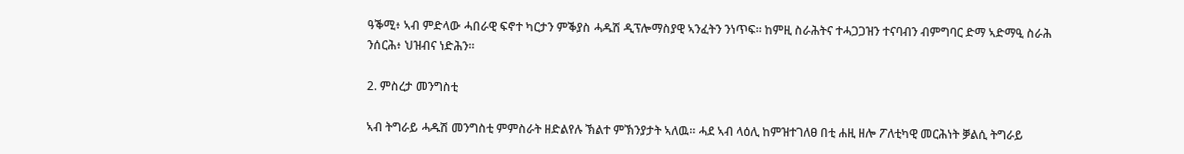ዓቕሚ፥ ኣብ ምድላው ሓበራዊ ፍኖተ ካርታን ምቕያስ ሓዱሽ ዲፕሎማስያዊ ኣንፈትን ንነጥፍ። ከምዚ ስራሕትና ተሓጋጋዝን ተናባብን ብምግባር ድማ ኣድማዒ ስራሕ ንሰርሕ፥ ህዝብና ነድሕን።

2. ምስረታ መንግስቲ

ኣብ ትግራይ ሓዱሽ መንግስቲ ምምስራት ዘድልየሉ ኽልተ ምኽንያታት ኣለዉ። ሓደ ኣብ ላዕሊ ከምዝተገለፀ በቲ ሐዚ ዘሎ ፖለቲካዊ መርሕነት ቓልሲ ትግራይ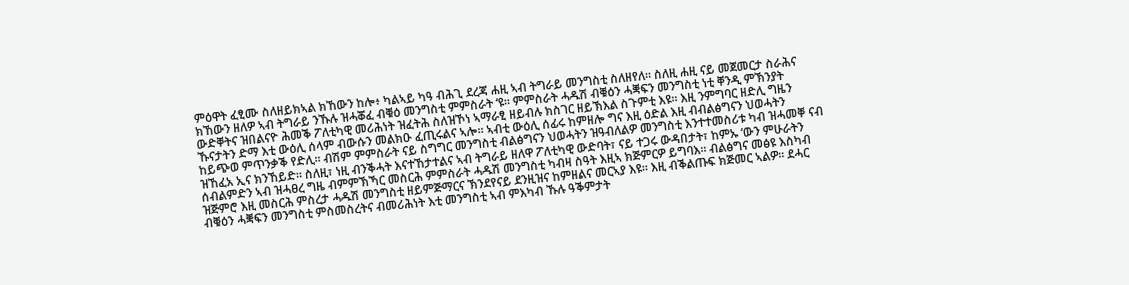ምዕዋት ፈፂሙ ስለዘይክኣል ክኸውን ከሎ፥ ካልኣይ ካዓ ብሕጊ ደረጃ ሐዚ ኣብ ትግራይ መንግስቲ ስለዘየለ። ስለዚ ሐዚ ናይ መጀመርታ ስራሕና ክኸውን ዘለዎ ኣብ ትግራይ ንኹሉ ዝሓቖፈ ብቑዕ መንግስቲ ምምስራት ‘ዩ። ምምስራት ሓዱሽ ብቑዕን ሓቛፍን መንግስቲ ነቲ ቐንዲ ምኽንያት ውድቐትና ዝበልናዮ ሕመቕ ፖለቲካዊ መሪሕነት ዝፈትሕ ስለዝኾነ ኣማራፂ ዘይብሉ ክስገር ዘይኽእል ስጉምቲ እዩ። እዚ ንምግባር ዘድሊ ግዜን ኹናታትን ድማ እቲ ውዕሊ ሰላም ብውሱን መልክዑ ፈጢሩልና ኣሎ። ኣብቲ ውዕሊ ሰፊሩ ከምዘሎ ግና እዚ ዕድል እዚ ብብልፅግናን ህወሓትን ከይጭወ ምጥንቃቕ የድሊ። ብሽም ምምስራት ናይ ስግግር መንግስቲ ብልፅግናን ህወሓትን ዝዓብለልዎ መንግስቲ እንተተመስሪቱ ካብ ዝሓመቐ ናብ ዝኸፈአ ኢና ክንኸይድ። ስለዚ፣ ነዚ ብንቕሓት እናተኸታተልና ኣብ ትግራይ ዘለዋ ፖለቲካዊ ውድባት፣ ናይ ተጋሩ ውዳበታት፣ ከምኡ ‘ውን ምሁራትን ሰብልምድን ኣብ ዝሓፀረ ግዜ ብምምኽኻር መስርሕ ምምስራት ሓዱሽ መንግስቲ ካብዛ ስዓት እዚኣ ክጅምርዎ ይግባእ። ብልፅግና መፅዩ እስካብ ዝጅምሮ እዚ መስርሕ ምስረታ ሓዱሽ መንግስቲ ዘይምጅማርና ኽንደየናይ ደንዚዝና ከምዘልና መርኣያ እዩ። እዚ ብቕልጡፍ ክጅመር ኣልዎ። ደሓር ብቑዕን ሓቛፍን መንግስቲ ምስመስረትና ብመሪሕነት እቲ መንግስቲ ኣብ ምእካብ ኹሉ ዓቕምታት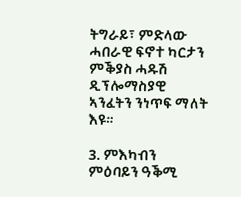ትግራይ፣ ምድላው ሓበራዊ ፍኖተ ካርታን ምቕያስ ሓዱሽ ዲፕሎማስያዊ ኣንፈትን ንነጥፍ ማለት እዩ።

3. ምእካብን ምዕባይን ዓቕሚ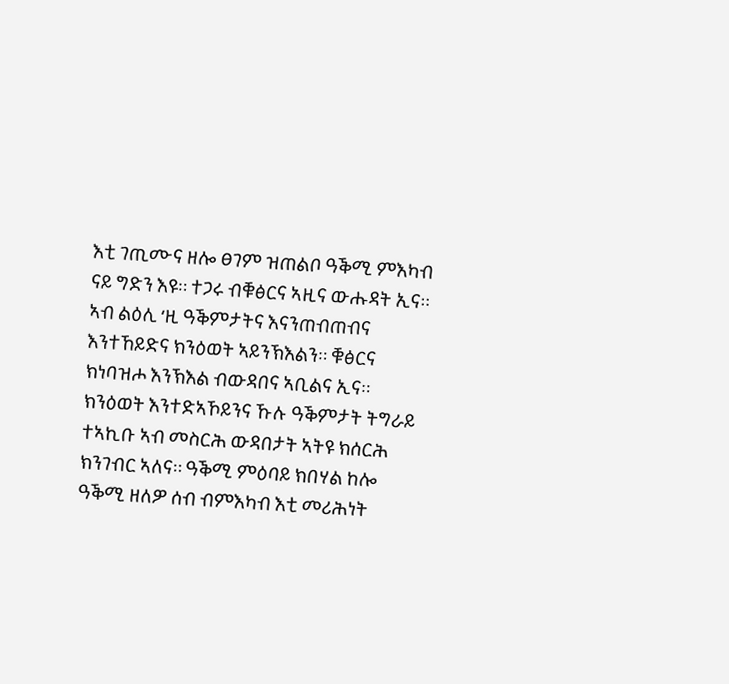እቲ ገጢሙና ዘሎ ፀገም ዝጠልቦ ዓቕሚ ምእካብ ናይ ግድን እዩ። ተጋሩ ብቑፅርና ኣዚና ውሑዳት ኢና። ኣብ ልዕሊ ‘ዚ ዓቕምታትና እናንጠብጠብና እንተኸይድና ክንዕወት ኣይንኽእልን። ቑፅርና ክነባዝሖ እንኽእል ብውዳበና ኣቢልና ኢና። ክንዕወት እንተድኣኾይንና ኹሉ ዓቕምታት ትግራይ ተኣኪቡ ኣብ መስርሕ ውዳበታት ኣትዩ ክሰርሕ ክንገብር ኣለና። ዓቕሚ ምዕባይ ክበሃል ከሎ ዓቕሚ ዘለዎ ሰብ ብምእካብ እቲ መሪሕነት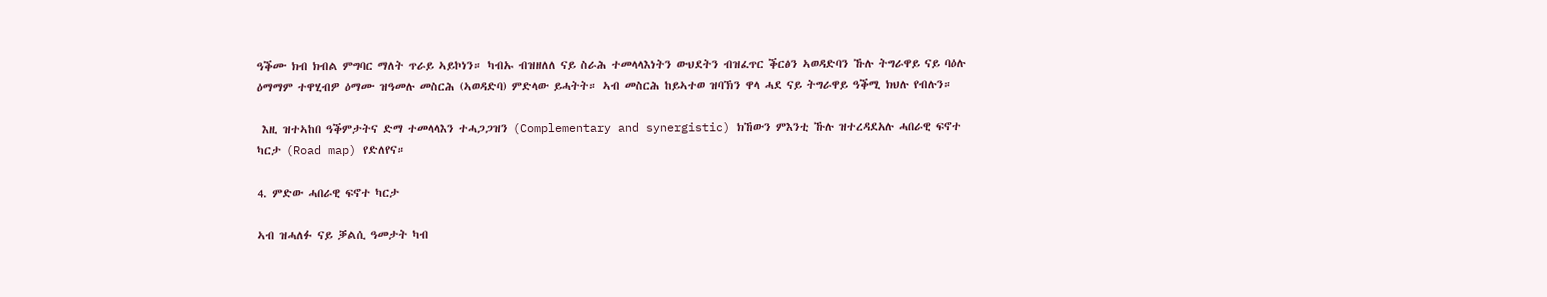ዓቕሙ ክብ ክብል ምግባር ማለት ጥራይ ኣይኮነን። ካብኡ ብዝዘለለ ናይ ስራሕ ተመላላእነትን ውህደትን ብዝፈጥር ቕርፅን ኣወዳድባን ኹሉ ትግራዋይ ናይ ባዕሉ ዕማማም ተዋሂብዎ ዕማሙ ዝዓመሉ መስርሕ (ኣወዳድባ) ምድላው ይሓትት። ኣብ መስርሕ ከይኣተወ ዝባኽን ዋላ ሓደ ናይ ትግራዋይ ዓቕሚ ክህሉ የብሉን።

 እዚ ዝተኣከበ ዓቕምታትና ድማ ተመላላእን ተሓጋጋዝን (Complementary and synergistic) ክኸውን ምእንቲ ኹሉ ዝተረዳደአሉ ሓበራዊ ፍኖተ ካርታ (Road map) የድለየና።

4. ምድው ሓበራዊ ፍኖተ ካርታ

ኣብ ዝሓለፉ ናይ ቓልሲ ዓመታት ካብ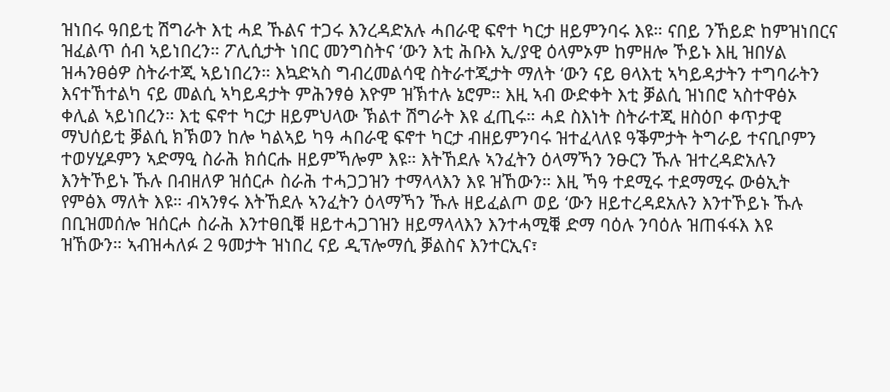ዝነበሩ ዓበይቲ ሽግራት እቲ ሓደ ኹልና ተጋሩ እንረዳድአሉ ሓበራዊ ፍኖተ ካርታ ዘይምንባሩ እዩ። ናበይ ንኸይድ ከምዝነበርና ዝፈልጥ ሰብ ኣይነበረን። ፖሊሲታት ነበር መንግስትና ‘ውን እቲ ሕቡእ ኢ/ያዊ ዕላምኦም ከምዘሎ ኾይኑ እዚ ዝበሃል ዝሓንፀፅዎ ስትራተጂ ኣይነበረን። እኳድኣስ ግብረመልሳዊ ስትራተጂታት ማለት ‘ውን ናይ ፀላእቲ ኣካይዳታትን ተግባራትን እናተኸተልካ ናይ መልሲ ኣካይዳታት ምሕንፃፅ እዮም ዝኽተሉ ኔሮም። እዚ ኣብ ውድቀት እቲ ቓልሲ ዝነበሮ ኣስተዋፅኦ ቀሊል ኣይነበረን። እቲ ፍኖተ ካርታ ዘይምህላው ኽልተ ሽግራት እዩ ፈጢሩ። ሓደ ስእነት ስትራተጂ ዘስዕቦ ቀጥታዊ ማህሰይቲ ቓልሲ ክኽወን ከሎ ካልኣይ ካዓ ሓበራዊ ፍኖተ ካርታ ብዘይምንባሩ ዝተፈላለዩ ዓቕምታት ትግራይ ተናቢቦምን ተወሃሂዶምን ኣድማዒ ስራሕ ክሰርሑ ዘይምኻሎም እዩ። እትኸደሉ ኣንፈትን ዕላማኻን ንፁርን ኹሉ ዝተረዳድአሉን እንትኾይኑ ኹሉ በብዘለዎ ዝሰርሖ ስራሕ ተሓጋጋዝን ተማላላእን እዩ ዝኸውን። እዚ ኻዓ ተደሚሩ ተደማሚሩ ውፅኢት የምፅእ ማለት እዩ። ብኣንፃሩ እትኸደሉ ኣንፈትን ዕላማኻን ኹሉ ዘይፈልጦ ወይ ‘ውን ዘይተረዳደአሉን እንተኾይኑ ኹሉ በቢዝመሰሎ ዝሰርሖ ስራሕ እንተፀቢቑ ዘይተሓጋገዝን ዘይማላላእን እንተሓሚቑ ድማ ባዕሉ ንባዕሉ ዝጠፋፋእ እዩ ዝኸውን። ኣብዝሓለፉ 2 ዓመታት ዝነበረ ናይ ዲፕሎማሲ ቓልስና እንተርኢና፣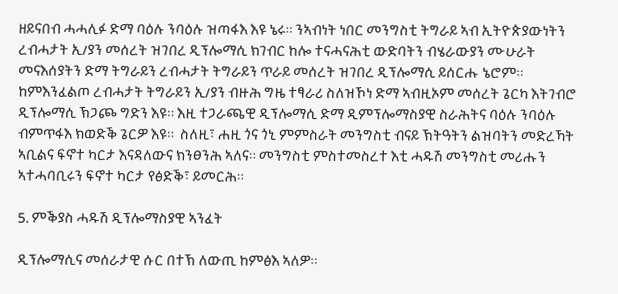ዘይናበብ ሓሓሊፉ ድማ ባዕሉ ንባዕሉ ዝጣፋእ እዩ ኔሩ። ንኣብነት ነበር መንግስቲ ትግራይ ኣብ ኢትዮጵያውነትን ረብሓታት ኢ/ያን መሰረት ዝገበረ ዲፕሎማሲ ክገብር ከሎ ተናሓናሕቲ ውድባትን ብሄራውያን ሙሁራት መናእሰያትን ድማ ትግራይን ረብሓታት ትግራይን ጥራይ መሰረት ዝገበረ ዲፕሎማሲ ይሰርሑ ኔሮም። ከምእንፈልጦ ረብሓታት ትግራይን ኢ/ያን ብዙሕ ግዜ ተፃራሪ ስለዝኾነ ድማ ኣብዚኦም መሰረት ጌርካ እትገብሮ ዲፕሎማሲ ኽጋጮ ግድን እዩ። እዚ ተጋራጫዊ ዲፕሎማሲ ድማ ዲምፕሎማስያዊ ስራሕትና ባዕሉ ንባዕሉ ብምጥፋእ ክወድቕ ጌርዎ እዩ።  ስለዚ፣ ሐዚ ጎና ጎኒ ምምስራት መንግስቲ ብናይ ኽትዓትን ልዝባትን መድረኻት ኣቢልና ፍኖተ ካርታ እናዳለውና ክንፀንሕ ኣለና። መንግስቲ ምስተመስረተ እቲ ሓዱሽ መንግስቲ መሪሑን ኣተሓባቢሩን ፍኖተ ካርታ የፅድቕ፣ ይመርሕ።

5. ምቕያስ ሓዱሽ ዲፕሎማስያዊ ኣንፈት

ዲፕሎማሲና መሰራታዊ ሱር በተኽ ለውጢ ከምፅእ ኣለዎ።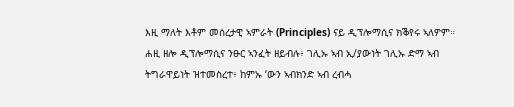እዚ ማለት እቶም መሰረታዊ ኣምራት (Principles) ናይ ዲፕሎማሲና ክቕየሩ ኣለዎም። ሐዚ ዘሎ ዲፕሎማሲና ንፁር ኣንፈት ዘይብሉ፥ ገሊኡ ኣብ ኢ/ያውነት ገሊኡ ድማ ኣብ ትግራዋይነት ዝተመስረተ፥ ከምኡ ‘ውን ኣብክንድ ኣብ ረብሓ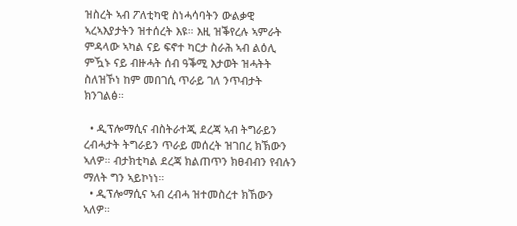ዝስረት ኣብ ፖለቲካዊ ስነሓሳባትን ውልቃዊ ኣረኣእያታትን ዝተሰረት እዩ። እዚ ዝቕየረሉ ኣምራት ምዳላው ኣካል ናይ ፍኖተ ካርታ ስራሕ ኣብ ልዕሊ ምዃኑ ናይ ብዙሓት ሰብ ዓቕሚ እታወት ዝሓትት ስለዝኾነ ከም መበገሲ ጥራይ ገለ ንጥብታት ክንገልፅ።

  • ዲፕሎማሲና ብስትራተጂ ደረጃ ኣብ ትግራይን ረብሓታት ትግራይን ጥራይ መሰረት ዝገበረ ክኽውን ኣለዎ። ብታክቲካል ደረጃ ክልጠጥን ክፀብብን የብሉን ማለት ግን ኣይኮነነ።
  • ዲፕሎማሲና ኣብ ረብሓ ዝተመስረተ ክኸውን ኣለዎ።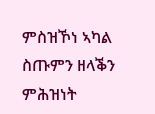ምስዝኾነ ኣካል ስጡምን ዘላቕን ምሕዝነት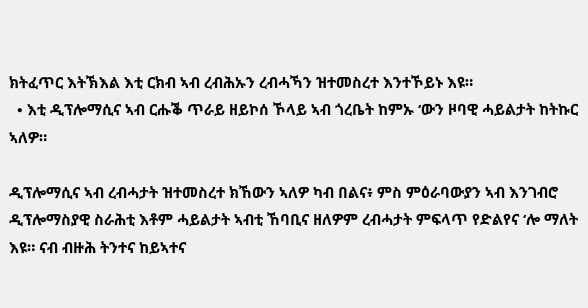ክትፈጥር እትኽእል እቲ ርክብ ኣብ ረብሕኡን ረብሓኻን ዝተመስረተ እንተኾይኑ እዩ።
  • እቲ ዲፕሎማሲና ኣብ ርሑቕ ጥራይ ዘይኮሰ ኾላይ ኣብ ጎረቤት ከምኡ ‘ውን ዞባዊ ሓይልታት ከትኩር ኣለዎ።

ዲፕሎማሲና ኣብ ረብሓታት ዝተመስረተ ክኸውን ኣለዎ ካብ በልና፥ ምስ ምዕራባውያን ኣብ እንገብሮ ዲፕሎማስያዊ ስራሕቲ እቶም ሓይልታት ኣብቲ ኸባቢና ዘለዎም ረብሓታት ምፍላጥ የድልየና ‘ሎ ማለት እዩ። ናብ ብዙሕ ትንተና ከይኣተና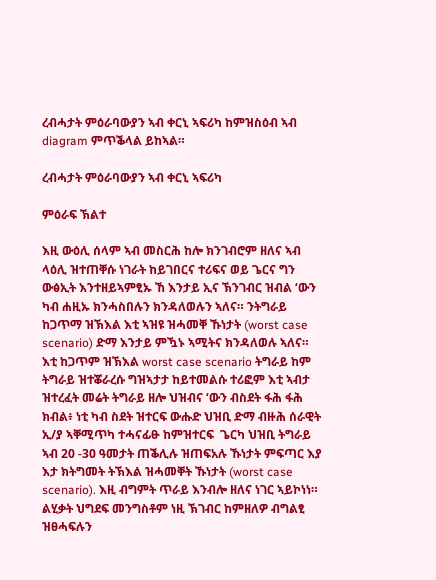ረብሓታት ምዕራባውያን ኣብ ቀርኒ ኣፍሪካ ከምዝስዕብ ኣብ diagram ምጥቕላል ይከኣል።

ረብሓታት ምዕራባውያን ኣብ ቀርኒ ኣፍሪካ

ምዕራፍ ኽልተ

እዚ ውዕሊ ሰላም ኣብ መስርሕ ከሎ ክንገብሮም ዘለና ኣብ ላዕሊ ዝተጠቐሱ ነገራት ከይገበርና ተሪፍና ወይ ጌርና ግን ውፅኢት እንተዘይኣምፂኡ ኸ እንታይ ኢና ኽንገብር ዝብል ‘ውን ካብ ሐዚኡ ክንሓስበሉን ክንዳለወሉን ኣለና። ንትግራይ ከጋጥማ ዝኽእል እቲ ኣዝዩ ዝሓመቐ ኹነታት (worst case scenario) ድማ እንታይ ምዃኑ ኣሚትና ክንዳለወሉ ኣለና። እቲ ከጋጥም ዝኽእል worst case scenario ትግራይ ከም ትግራይ ዝተቖራረሱ ግዝኣታታ ከይተመልሱ ተሪፎም እቲ ኣብታ ዝተረፈት መሬት ትግራይ ዘሎ ህዝብና ‘ውን ብስደት ፋሕ ፋሕ ክብል፥ ነቲ ካብ ስደት ዝተርፍ ውሑድ ህዝቢ ድማ ብዙሕ ሰራዊት ኢ/ያ ኣቐሚጥካ ተሓናፊፁ ከምዝተርፍ  ጌርካ ህዝቢ ትግራይ ኣብ 20 -30 ዓመታት ጠቕሊሉ ዝጠፍአሉ ኹነታት ምፍጣር እያ እታ ክትግመት ትኽእል ዝሓመቐት ኹነታት (worst case scenario). እዚ ብግምት ጥራይ እንብሎ ዘለና ነገር ኣይኮነነ። ልሂቃት ህግደፍ መንግስቶም ነዚ ኽገብር ከምዘለዎ ብግልፂ ዝፀሓፍሉን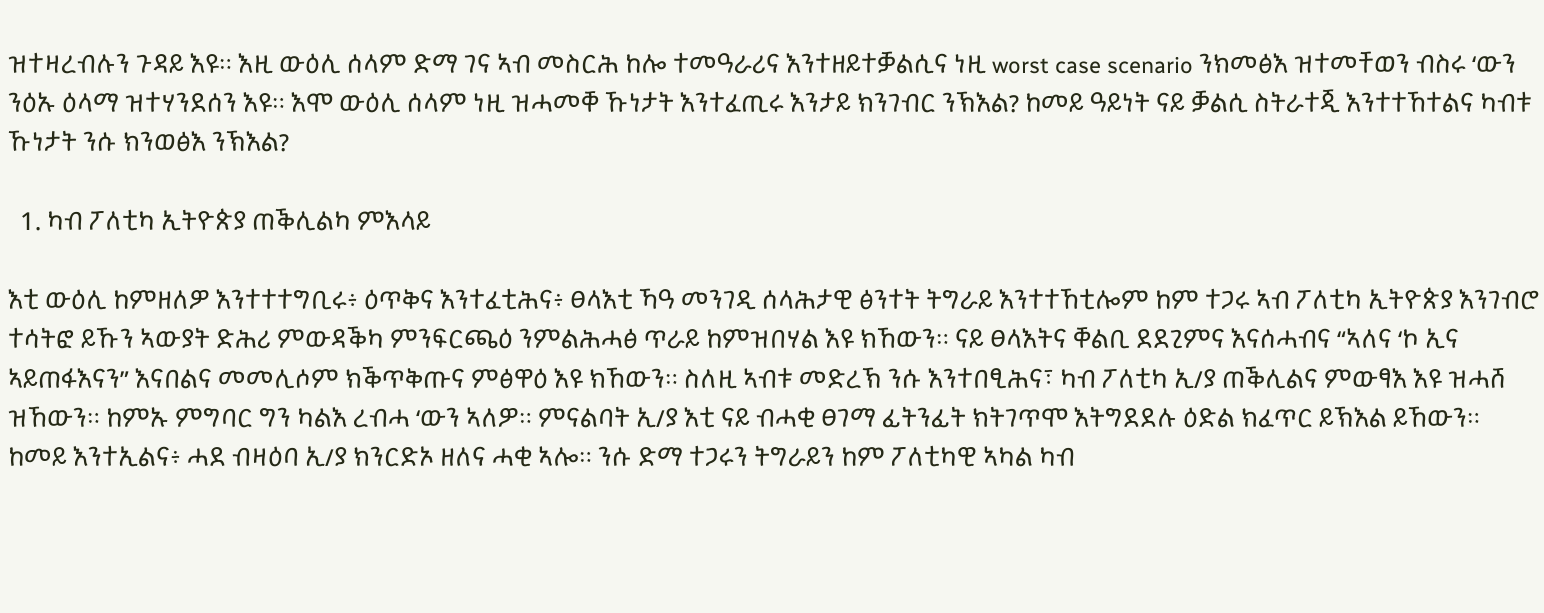ዝተዛረብሉን ጉዳይ እዩ። እዚ ውዕሊ ሰላም ድማ ገና ኣብ መስርሕ ከሎ ተመዓራሪና እንተዘይተቓልሲና ነዚ worst case scenario ንክመፅእ ዝተመቸወን ብስሩ ‘ውን ንዕኡ ዕላማ ዝተሃንደሰን እዩ። እሞ ውዕሊ ሰላም ነዚ ዝሓመቐ ኹነታት እንተፈጢሩ እንታይ ክንገብር ንኽእል? ከመይ ዓይነት ናይ ቓልሲ ስትራተጂ እንተተኸተልና ካብቱ ኹነታት ንሱ ክንወፅእ ንኽእል?

  1. ካብ ፖለቲካ ኢትዮጵያ ጠቕሊልካ ምእላይ

እቲ ውዕሊ ከምዘለዎ እንተተተግቢሩ፥ ዕጥቅና እንተፈቲሕና፥ ፀላእቲ ኻዓ መንገዲ ሰላሕታዊ ፅንተት ትግራይ እንተተኸቲሎም ከም ተጋሩ ኣብ ፖለቲካ ኢትዮጵያ እንገብሮ ተሳትፎ ይኹን ኣውያት ድሕሪ ምውዳቕካ ምንፍርጫዕ ንምልሕሓፅ ጥራይ ከምዝበሃል እዩ ክኸውን። ናይ ፀላእትና ቐልቢ ደደጊምና እናሰሓብና “ኣለና ‘ኮ ኢና ኣይጠፋእናን” እናበልና መመሊሶም ክቕጥቅጡና ምፅዋዕ እዩ ክኸውን። ስለዚ ኣብቱ መድረኽ ንሱ እንተበፂሕና፣ ካብ ፖለቲካ ኢ/ያ ጠቕሊልና ምውፃእ እዩ ዝሓሸ ዝኸውን። ከምኡ ምግባር ግን ካልእ ረብሓ ‘ውን ኣለዎ። ምናልባት ኢ/ያ እቲ ናይ ብሓቂ ፀገማ ፊትንፊት ክትገጥሞ እትግደደሉ ዕድል ክፈጥር ይኽእል ይኸውን። ከመይ እንተኢልና፥ ሓደ ብዛዕባ ኢ/ያ ክንርድኦ ዘለና ሓቂ ኣሎ። ንሱ ድማ ተጋሩን ትግራይን ከም ፖለቲካዊ ኣካል ካብ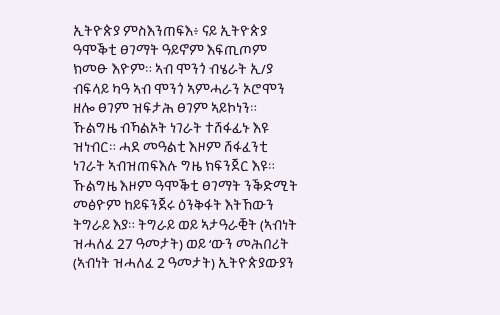ኢትዮጵያ ምስእንጠፍእ፥ ናይ ኢትዮጵያ ዓሞቕቲ ፀገማት ዓይኖም እፍጢጦም ክመፁ እዮም። ኣብ ሞንጎ ብሄራት ኢ/ያ ብፍላይ ካዓ ኣብ ሞንጎ ኣምሓራን ኦሮሞን ዘሎ ፀገም ዝፍታሕ ፀገም ኣይኮነን። ኹልግዜ ብኻልኦት ነገራት ተሸፋፊኑ እዩ ዝነብር። ሓደ መዓልቲ እዞም ሸፋፈንቲ ነገራት ኣብዝጠፍእሉ ግዜ ክፍንጀር እዩ። ኹልግዜ እዞም ዓሞቕቲ ፀገማት ንቕድሚት መፅዮም ከይፍንጀሩ ዕንቅፋት እትኸውን ትግራይ እያ። ትግራይ ወይ ኣታዓራቒት (ኣብነት ዝሓለፈ 27 ዓመታት) ወይ ‘ውን መሕበሪት (ኣብነት ዝሓለፈ 2 ዓመታት) ኢትዮጵያውያን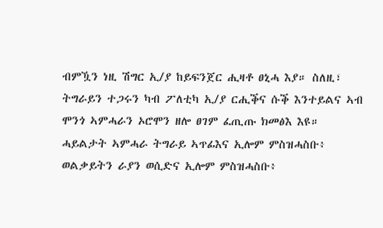ብምዃን ነዚ ሽግር ኢ/ያ ከይፍንጀር ሒዛቶ ፀኒሓ እያ። ስለዚ፣ ትግራይን ተጋሩን ካብ ፖለቲካ ኢ/ያ ርሒቕና ሱቕ እንተይልና ኣብ ሞንጎ ኣምሓራን ኦሮሞን ዘሎ ፀገም ፈጢጡ ክመፅእ እዩ። ሓይልታት ኣምሓራ ትግራይ ኣጥፊእና ኢሎም ምስዝሓስቡ፥ ወልቃይትን ራያን ወሲድና ኢሎም ምስዝሓስቡ፥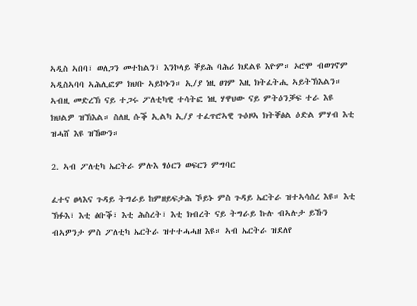ኣዲስ ኣበባ፣ ወለጋን መተከልን፣ እንኮላይ ቐይሕ ባሕሪ ክደልዩ እዮም። ኦሮሞ ብወገኖም ኣዲስኣባባ ኣሕሊፎም ክህቡ ኣይኮኑን። ኢ/ያ ነዚ ፀገም እዚ ክትፈትሒ ኣይትኽእልን። ኣብዚ መድረኽ ናይ ተጋሩ ፖለቲካዊ ተሳትፎ ነዚ ሃዋህው ናይ ምትዕንቓፍ ተራ እዩ ክህልዎ ዝኽእል። ስለዚ ሱቕ ኢልካ ኢ/ያ ተፈጥሮኣዊ ጉዕዞኣ ክትቐፅል ዕድል ምሃብ እቲ ዝሓሸ እዩ ዝኸውን።

2. ኣብ ፖለቲካ ኤርትራ ምሉእ ፃዕርን ወፍርን ምግባር

ፈተና ፀላእና ጉዳይ ትግራይ ከምዘይፍታሕ ኾይኑ ምስ ጉዳይ ኤርትራ ዝተኣሳሰረ እዩ። እቲ ኽፉእ፣ እቲ ፅቡቕ፣ እቲ ሕስረት፣ እቲ ክብረት ናይ ትግራይ ኩሉ ብኣሉታ ይኹን ብኣዎንታ ምስ ፖለቲካ ኤርትራ ዝተተሓሓዘ እዩ። ኣብ ኤርትራ ዝደለየ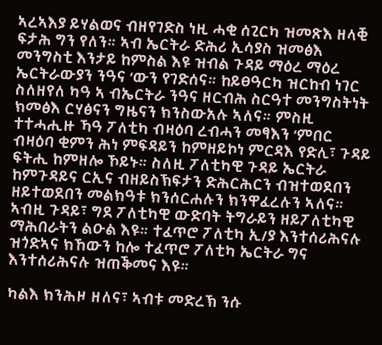ኣረኣእያ ይሃልወና ብዘየገድስ ነዚ ሓቂ ሰጊርካ ዝመጽእ ዘላቒ ፍታሕ ግን የለን። ኣብ ኤርትራ ድሕሪ ኢሳያስ ዝመፅእ መንግስቲ እንታይ ከምስል እዩ ዝብል ጉዳይ ማዕረ ማዕረ ኤርትራውያን ንዓና ‘ውን የገድሰና። ከይፀዓርካ ዝርከብ ነገር ስለዘየለ ካዓ ኣ ብኤርትራ ንዓና ዘርብሕ ስርዓተ መንግስትነት ክመፅእ ርሃፅናን ግዜናን ክንስውአሉ ኣለና። ምስዚ ተተሓሒዙ ኻዓ ፖለቲካ ብዛዕባ ረብሓን መፃእን ‘ምበር ብዛዕባ ቂምን ሕነ ምፍዳይን ከምዘይኮነ ምርዳእ የድሊ፣ ጉዳይ ፍትሒ ከምዘሎ ኾይኑ። ስለዚ ፖለቲካዊ ጉዳይ ኤርትራ ከምጉዳይና ርኢና ብዘይስኽፍታን ድሕርሕርን ብዝተወደበን ዘይተወደበን መልክዓቱ ክንሰርሐሉን ክንዋፈረሉን ኣለና። ኣብዚ ጉዳይ፣ ግደ ፖለቲካዊ ውድባት ትግራይን ዘይፖለቲካዊ ማሕበራትን ልዑል እዩ። ተፈጥሮ ፖለቲካ ኢ/ያ እንተሰሪሕናሉ ዝጎድኣና ክኸውን ከሎ ተፈጥሮ ፖለቲካ ኤርትራ ግና እንተሰሪሕናሉ ዝጠቕመና እዩ።

ካልእ ክንሕዞ ዘለና፣ ኣብቱ መድረኽ ንሱ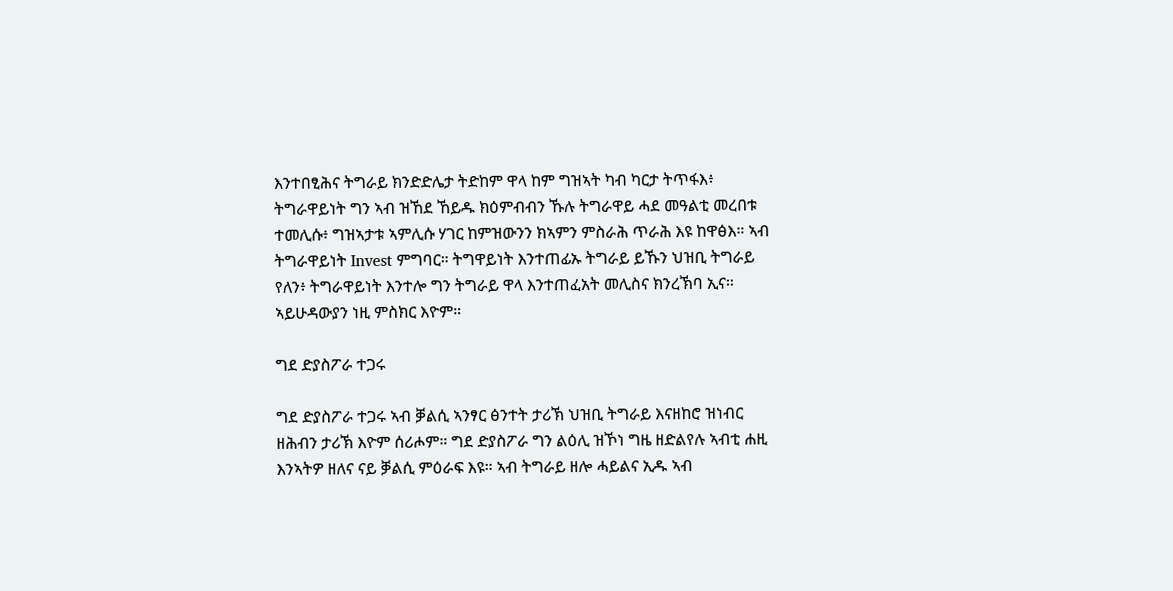እንተበፂሕና ትግራይ ክንድድሌታ ትድከም ዋላ ከም ግዝኣት ካብ ካርታ ትጥፋእ፥ ትግራዋይነት ግን ኣብ ዝኸደ ኸይዱ ክዕምብብን ኹሉ ትግራዋይ ሓደ መዓልቲ መረበቱ ተመሊሱ፥ ግዝኣታቱ ኣምሊሱ ሃገር ከምዝውንን ክኣምን ምስራሕ ጥራሕ እዩ ከዋፅእ። ኣብ ትግራዋይነት Invest ምግባር። ትግዋይነት እንተጠፊኡ ትግራይ ይኹን ህዝቢ ትግራይ የለን፥ ትግራዋይነት እንተሎ ግን ትግራይ ዋላ እንተጠፈአት መሊስና ክንረኽባ ኢና። ኣይሁዳውያን ነዚ ምስክር እዮም።

ግደ ድያስፖራ ተጋሩ

ግደ ድያስፖራ ተጋሩ ኣብ ቓልሲ ኣንፃር ፅንተት ታሪኽ ህዝቢ ትግራይ እናዘከሮ ዝነብር ዘሕብን ታሪኽ እዮም ሰሪሖም። ግደ ድያስፖራ ግን ልዕሊ ዝኾነ ግዜ ዘድልየሉ ኣብቲ ሐዚ እንኣትዎ ዘለና ናይ ቓልሲ ምዕራፍ እዩ። ኣብ ትግራይ ዘሎ ሓይልና ኢዱ ኣብ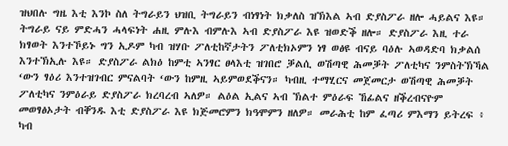ዝህበሉ ግዜ እቲ እንኮ ስለ ትግራይን ህዝቢ ትግራይን ብነፃነት ክቃለስ ዝኽእል ኣብ ድያስፖራ ዘሎ ሓይልና እዩ። ትግራይ ናይ ምድሓን ሓላፍነት ሐዚ ምሉእ ብምሉእ ኣብ ድያስፖራ እዩ ዝወድቕ ዘሎ። ድያስፖራ እዚ ተራ ክፃወት እንተኾይኑ ግን ኢዶም ካብ ዝሃቡ ፖለቲከኛታትን ፖለቲክኦምን ነፃ ወፅዩ ብናይ ባዕሉ ኣወዳድባ ክቃልሰ እንተኽኢሉ እዩ። ድያስፖራ ልክዕ ከምቲ ኣንፃር ፀላእቲ ዝገበሮ ቓልሲ ወሽጣዊ ሕመቓት ፖለቲካና ንምስትኽኻል ‘ውን ፃዕሪ እንተዝገብር ምናልባት ‘ውን ከምዚ ኣይምወደቕናን። ካብዚ ተማሂርና መጀመርታ ወሽጣዊ ሕመቓት ፖለቲካና ንምዕራይ ድያስፖራ ክረባረብ ኣለዎ። ልዕል ኢልና ኣብ ኽልተ ምዕራፍ ኸፊልና ዘቕረብናዮም መወፃፅኦታት ብቐንዱ እቲ ድያስፖራ እዩ ክጅመሮምን ክዓሞምን ዘለዎ። መራሕቲ ከም ፈጣሪ ምእማን ይትረፍ ፥ ካብ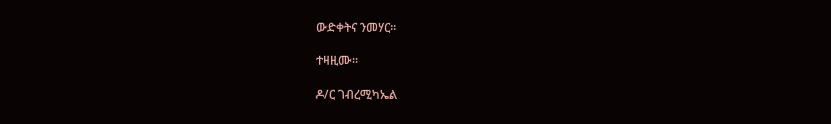ውድቀትና ንመሃር።

ተዛዚሙ።

ዶ/ር ገብረሚካኤል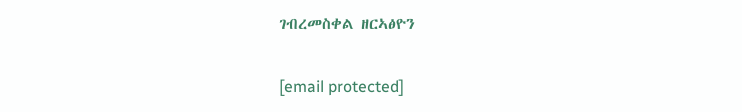ገብረመስቀል ዘርኣፅዮን

[email protected]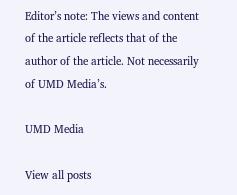Editor’s note: The views and content of the article reflects that of the author of the article. Not necessarily of UMD Media’s.

UMD Media

View all posts